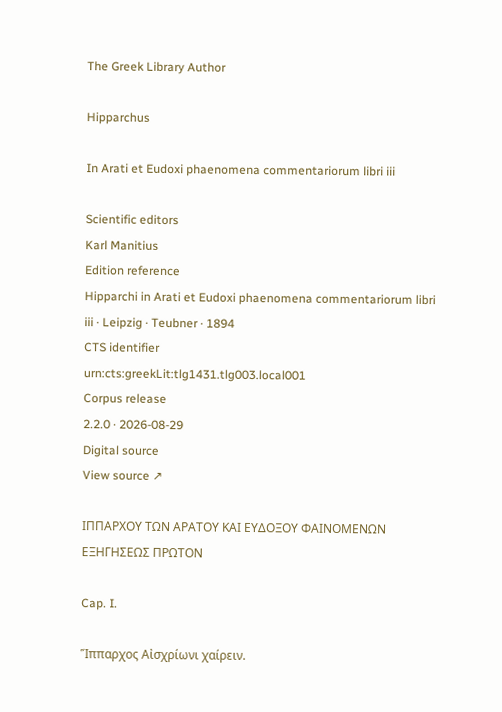The Greek Library Author

Hipparchus

In Arati et Eudoxi phaenomena commentariorum libri iii

Scientific editors
Karl Manitius
Edition reference
Hipparchi in Arati et Eudoxi phaenomena commentariorum libri iii · Leipzig · Teubner · 1894
CTS identifier
urn:cts:greekLit:tlg1431.tlg003.local001
Corpus release
2.2.0 · 2026-08-29
Digital source
View source ↗

ΙΠΠΑΡΧΟΥ ΤΩΝ ΑΡΑΤΟΥ ΚΑΙ ΕΥΔΟΞΟΥ ΦΑΙΝΟΜΕΝΩΝ ΕΞΗΓΗΣΕΩΣ ΠΡΩΤΟΝ

Cap. I.

Ἵππαρχος Αἰσχρίωνι χαίρειν.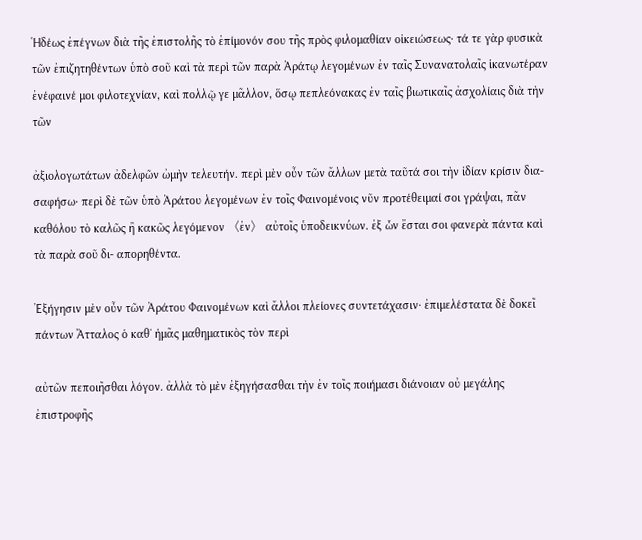Ἡδέως ἐπέγνων διὰ τῆς ἐπιστολῆς τὸ ἐπίμονόν σου τῆς πρὸς φιλομαθίαν οἰκειώσεως· τά τε γὰρ φυσικὰ τῶν ἐπιζητηθέντων ὑπὸ σοῦ καὶ τὰ περὶ τῶν παρὰ Ἀράτῳ λεγομένων ἐν ταῖς Συνανατολαῖς ἱκανωτέραν ἐνέφαινέ μοι φιλοτεχνίαν, καὶ πολλῷ γε μᾶλλον, ὅσῳ πεπλεόνακας ἐν ταῖς βιωτικαῖς ἀσχολίαις διὰ τὴν τῶν

ἀξιολογωτάτων ἀδελφῶν ὠμὴν τελευτήν. περὶ μὲν οὖν τῶν ἄλλων μετὰ ταῦτά σοι τὴν ἰδίαν κρίσιν δια- σαφήσω· περὶ δὲ τῶν ὑπὸ Ἀράτου λεγομένων ἐν τοῖς Φαινομένοις νῦν προτέθειμαί σοι γράψαι, πᾶν καθόλου τὸ καλῶς ἢ κακῶς λεγόμενον 〈ἐν〉 αὐτοῖς ὑποδεικνύων. ἐξ ὧν ἔσται σοι φανερὰ πάντα καὶ τὰ παρὰ σοῦ δι- απορηθέντα.

Ἐξήγησιν μὲν οὖν τῶν Ἀράτου Φαινομένων καὶ ἄλλοι πλείονες συντετάχασιν· ἐπιμελέστατα δὲ δοκεῖ πάντων Ἄτταλος ὁ καθʼ ἡμᾶς μαθηματικὸς τὸν περὶ

αὐτῶν πεποιῆσθαι λόγον. ἀλλὰ τὸ μὲν ἐξηγήσασθαι τὴν ἐν τοῖς ποιήμασι διάνοιαν οὐ μεγάλης ἐπιστροφῆς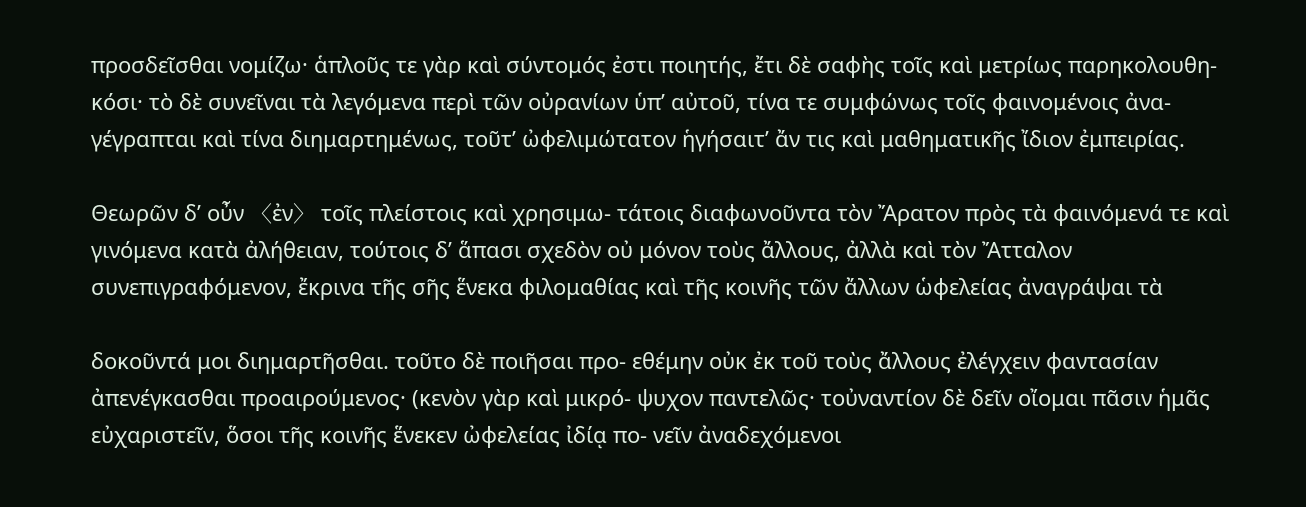προσδεῖσθαι νομίζω· ἁπλοῦς τε γὰρ καὶ σύντομός ἐστι ποιητής, ἔτι δὲ σαφὴς τοῖς καὶ μετρίως παρηκολουθη- κόσι· τὸ δὲ συνεῖναι τὰ λεγόμενα περὶ τῶν οὐρανίων ὑπʼ αὐτοῦ, τίνα τε συμφώνως τοῖς φαινομένοις ἀνα- γέγραπται καὶ τίνα διημαρτημένως, τοῦτʼ ὠφελιμώτατον ἡγήσαιτʼ ἄν τις καὶ μαθηματικῆς ἴδιον ἐμπειρίας.

Θεωρῶν δʼ οὖν 〈ἐν〉 τοῖς πλείστοις καὶ χρησιμω- τάτοις διαφωνοῦντα τὸν Ἄρατον πρὸς τὰ φαινόμενά τε καὶ γινόμενα κατὰ ἀλήθειαν, τούτοις δʼ ἅπασι σχεδὸν οὐ μόνον τοὺς ἄλλους, ἀλλὰ καὶ τὸν Ἄτταλον συνεπιγραφόμενον, ἔκρινα τῆς σῆς ἕνεκα φιλομαθίας καὶ τῆς κοινῆς τῶν ἄλλων ὡφελείας ἀναγράψαι τὰ

δοκοῦντά μοι διημαρτῆσθαι. τοῦτο δὲ ποιῆσαι προ- εθέμην οὐκ ἐκ τοῦ τοὺς ἄλλους ἐλέγχειν φαντασίαν ἀπενέγκασθαι προαιρούμενος· (κενὸν γὰρ καὶ μικρό- ψυχον παντελῶς· τοὐναντίον δὲ δεῖν οἴομαι πᾶσιν ἡμᾶς εὐχαριστεῖν, ὅσοι τῆς κοινῆς ἕνεκεν ὠφελείας ἰδίᾳ πο- νεῖν ἀναδεχόμενοι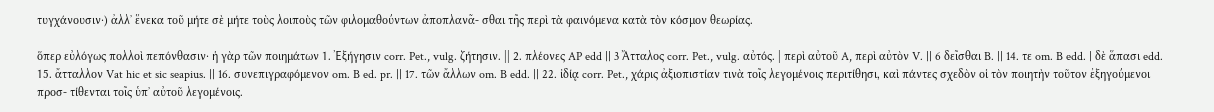τυγχάνουσιν·) ἀλλʼ ἕνεκα τοῦ μήτε σὲ μήτε τοὺς λοιποὺς τῶν φιλομαθούντων ἀποπλανᾶ- σθαι τῆς περὶ τὰ φαινόμενα κατὰ τὸν κόσμον θεωρίας.

ὅπερ εὐλόγως πολλοὶ πεπόνθασιν· ἡ γὰρ τῶν ποιημάτων 1. Ἐξήγησιν corr. Pet., vulg. ζήτησιν. || 2. πλέονες AP edd || 3 Ἄτταλος corr. Pet., vulg. αὐτός. | περὶ αὐτοῦ A, περὶ αὐτὸν V. || 6 δεῖσθαι B. || 14. τε om. B edd. | δὲ ἅπασι edd. 15. ἄτταλλον Vat hic et sic seapius. || 16. συνεπιγραφόμενον om. B ed. pr. || 17. τῶν ἄλλων om. B edd. || 22. ἰδίᾳ corr. Pet., χάρις ἀξιοπιστίαν τινὰ τοῖς λεγομένοις περιτίθησι, καὶ πάντες σχεδὸν οἱ τὸν ποιητὴν τοῦτον ἐξηγούμενοι προσ- τίθενται τοῖς ὑπʼ αὐτοῦ λεγομένοις.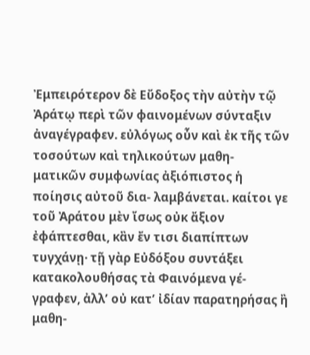Ἐμπειρότερον δὲ Εὔδοξος τὴν αὐτὴν τῷ Ἀράτῳ περὶ τῶν φαινομένων σύνταξιν ἀναγέγραφεν. εὐλόγως οὖν καὶ ἐκ τῆς τῶν τοσούτων καὶ τηλικούτων μαθη- ματικῶν συμφωνίας ἀξιόπιστος ἡ ποίησις αὐτοῦ δια- λαμβάνεται. καίτοι γε τοῦ Ἀράτου μὲν ἴσως οὐκ ἄξιον ἐφάπτεσθαι, κἂν ἔν τισι διαπίπτων τυγχάνῃ· τῇ γὰρ Εὐδόξου συντάξει κατακολουθήσας τὰ Φαινόμενα γέ- γραφεν, ἀλλʼ οὐ κατʼ ἰδίαν παρατηρήσας ἢ μαθη-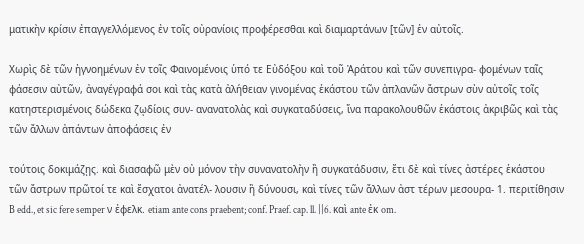ματικὴν κρίσιν ἐπαγγελλόμενος ἐν τοῖς οὐρανίοις προφέρεσθαι καὶ διαμαρτάνων [τῶν] ἐν αὐτοῖς.

Χωρὶς δὲ τῶν ἠγνοημένων ἐν τοῖς Φαινομένοις ὑπό τε Εὐδόξου καὶ τοῦ Ἀράτου καὶ τῶν συνεπιγρα- φομένων ταῖς φάσεσιν αὐτῶν, ἀναγέγραφά σοι καὶ τὰς κατὰ ἀλήθειαν γινομένας ἑκάστου τῶν ἀπλανῶν ἄστρων σὺν αὐτοῖς τοῖς κατηστερισμένοις δώδεκα ζῳδίοις συν- ανανατολὰς καὶ συγκαταδύσεις, ἵνα παρακολουθῶν ἑκάστοις ἀκριβῶς καὶ τὰς τῶν ἄλλων ἀπάντων ἀποφάσεις ἐν

τούτοις δοκιμάζῃς. καὶ διασαφῶ μὲν οὐ μόνον τὴν συνανατολὴν ἢ συγκατάδυσιν, ἔτι δὲ καὶ τίνες ἀστέρες ἑκάστου τῶν ἄστρων πρῶτοί τε καὶ ἔσχατοι ἀνατέλ- λουσιν ἢ δύνουσι, καὶ τίνες τῶν ἄλλων ἀστ τέρων μεσουρα- 1. περιτίθησιν B edd., et sic fere semper ν ἐφελκ. etiam ante cons praebent; conf. Praef. cap. ll. ||6. καὶ ante ἐκ om.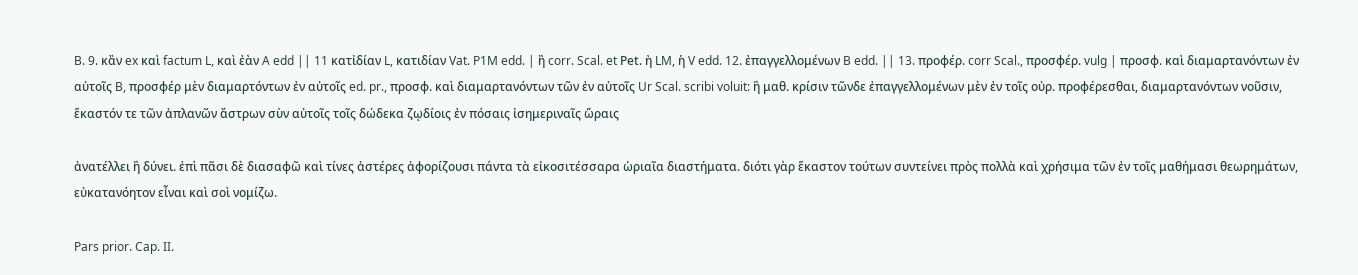B. 9. κἂν ex καὶ factum L, καὶ ἐὰν A edd || 11 κατἰδίαν L, κατιδίαν Vat. P1M edd. | ἢ corr. Scal. et Ρet. ἠ LM, ἡ V edd. 12. ἐπαγγελλομένων B edd. || 13. προφέρ. corr Scal., προσφέρ. vulg | προσφ. καὶ διαμαρτανόντων ἐν αὐτοῖς B, προσφέρ μὲν διαμαρτόντων ἐν αὐτοῖς ed. pr., προσφ. καὶ διαμαρτανόντων τῶν ἐν αὐτοῖς Ur Scal. scribi voluit: ἢ μαθ. κρίσιν τῶνδε ἐπαγγελλομένων μὲν ἐν τοῖς οὐρ. προφέρεσθαι, διαμαρτανόντων νοῦσιν, ἕκαστόν τε τῶν ἀπλανῶν ἄστρων σὺν αὐτοῖς τοῖς δώδεκα ζῳδίοις ἐν πόσαις ἰσημεριναῖς ὥραις

ἀνατέλλει ἢ δύνει. ἐπὶ πᾶσι δὲ διασαφῶ καὶ τίνες ἀστέρες ἀφορίζουσι πάντα τὰ εἰκοσιτέσσαρα ὡριαῖα διαστήματα. διότι γὰρ ἕκαστον τούτων συντείνει πρὸς πολλὰ καὶ χρήσιμα τῶν ἐν τοῖς μαθήμασι θεωρημάτων, εὐκατανόητον εἶναι καὶ σοὶ νομίζω.

Pars prior. Cap. II.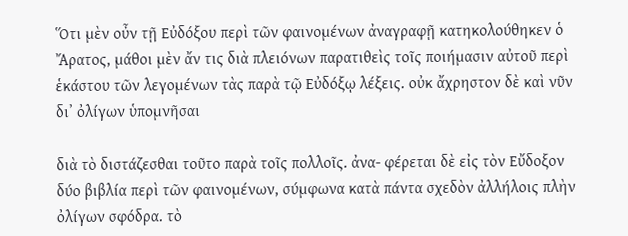Ὅτι μὲν οὖν τῇ Εὐδόξου περὶ τῶν φαινομένων ἀναγραφῇ κατηκολούθηκεν ὁ Ἄρατος, μάθοι μὲν ἄν τις διὰ πλειόνων παρατιθεὶς τοῖς ποιήμασιν αὐτοῦ περὶ ἑκάστου τῶν λεγομένων τὰς παρὰ τῷ Εὐδόξῳ λέξεις. οὐκ ἄχρηστον δὲ καὶ νῦν διʼ ὀλίγων ὑπομνῆσαι

διὰ τὸ διστάζεσθαι τοῦτο παρὰ τοῖς πολλοῖς. ἀνα- φέρεται δὲ εἰς τὸν Εὔδοξον δύο βιβλία περὶ τῶν φαινομένων, σύμφωνα κατὰ πάντα σχεδὸν ἀλλήλοις πλὴν ὀλίγων σφόδρα. τὸ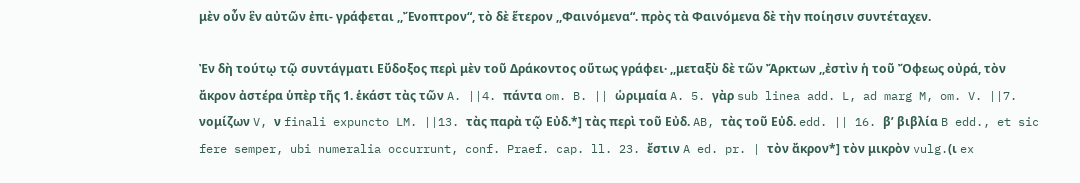μὲν οὖν ἓν αὐτῶν ἐπι- γράφεται ,,Ἔνοπτρον“, τὸ δὲ ἕτερον ,,Φαινόμενα“. πρὸς τὰ Φαινόμενα δὲ τὴν ποίησιν συντέταχεν.

Ἐν δὴ τούτῳ τῷ συντάγματι Εὔδοξος περὶ μὲν τοῦ Δράκοντος οὕτως γράφει· ,,μεταξὺ δὲ τῶν Ἄρκτων ,,ἐστὶν ἡ τοῦ Ὄφεως οὐρά, τὸν ἄκρον ἀστέρα ὑπὲρ τῆς 1. ἑκάστ τὰς τῶν A. ||4. πάντα om. B. || ὡριμαία A. 5. γὰρ sub linea add. L, ad marg M, om. V. ||7. νομίζων V, ν finali expuncto LM. ||13. τὰς παρὰ τῷ Εὐδ.*] τὰς περὶ τοῦ Εὐδ. AB, τὰς τοῦ Εὐδ. edd. || 16. β’ βιβλία B edd., et sic fere semper, ubi numeralia occurrunt, conf. Praef. cap. ll. 23. ἔστιν A ed. pr. | τὸν ἄκρον*] τὸν μικρὸν vulg.(ι ex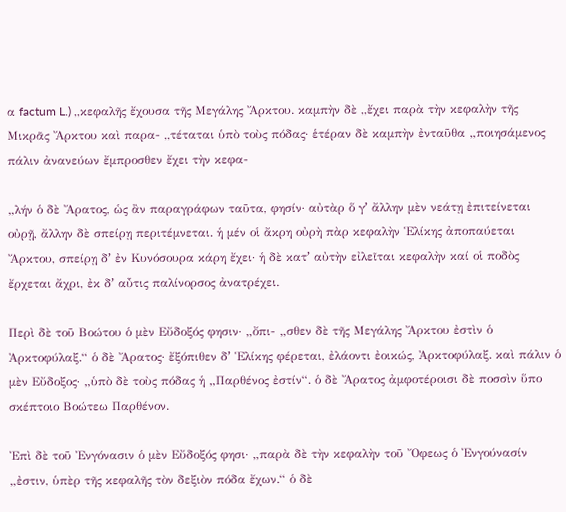α factum L.) ,,κεφαλῆς ἔχουσα τῆς Mεγάλης Ἄρκτου. καμπὴν δὲ ,,ἔχει παρὰ τὴν κεφαλὴν τῆς Mικρᾶς Ἄρκτου καὶ παρα- ,,τέταται ὑπὸ τοὺς πόδας· ἑτέραν δὲ καμπὴν ἐνταῦθα „ποιησάμενος πάλιν ἀνανεύων ἔμπροσθεν ἔχει τὴν κεφα-

„λήν ὁ δὲ Ἄρατος, ὡς ἂν παραγράφων ταῦτα, φησίν· αὐτὰρ ὅ γʼ ἄλλην μὲν νεάτῃ ἐπιτείνεται οὐρῇ, ἄλλην δὲ σπείρῃ περιτέμνεται. ἡ μέν οἱ ἄκρη οὐρὴ πὰρ κεφαλὴν Ἑλίκης ἀποπαύεται Ἄρκτου, σπείρῃ δʼ ἐν Κυνόσουρα κάρη ἔχει· ἡ δὲ κατʼ αὐτὴν εἰλεῖται κεφαλὴν καί οἱ ποδὸς ἔρχεται ἄχρι, ἐκ δʼ αὖτις παλίνορσος ἀνατρέχει.

Περὶ δὲ τοῦ Βοώτου ὁ μὲν Εὔδοξός φησιν· „ὄπι- „σθεν δὲ τῆς Μεγάλης Ἄρκτου ἐστὶν ὁ Ἀρκτοφύλαξ.“ ὁ δὲ Ἄρατος· ἔξόπιθεν δʼ Ἑλίκης φέρεται, ἐλάοντι ἐοικώς, Ἀρκτοφύλαξ. καὶ πάλιν ὁ μὲν Εὔδοξος· „ὑπὸ δὲ τοὺς πόδας ἡ „Παρθένος ἐστίν“. ὁ δὲ Ἄρατος ἀμφοτέροισι δὲ ποσσὶν ὕπο σκέπτοιο Βοώτεω Παρθένον.

Ἐπὶ δὲ τοῦ Ἐνγόνασιν ὁ μὲν Εὔδοξός φησι· „παρὰ δὲ τὴν κεφαλὴν τοῦ Ὄφεως ὁ Ἐνγούνασίν „ἐστιν, ὑπὲρ τῆς κεφαλῆς τὸν δεξιὸν πόδα ἔχων.“ ὁ δὲ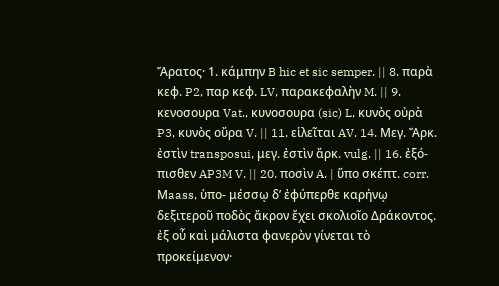Ἄρατος· 1. κάμπην B hic et sic semper. || 8. παρὰ κεφ. P2, παρ κεφ. LV, παρακεφαλὴν M. || 9. κενοσουρα Vat., κυνοσουρα (sic) L, κυνὸς οὐρὰ P3, κυνὸς οὔρα V. || 11. εἱλεῖται AV. 14. Μεγ. Ἄρκ. ἐστὶν transposui, μεγ. ἐστὶν ἄρκ. vulg. || 16. ἐξό- πισθεν AP3M V. || 20. ποσὶν A. | ὕπο σκέπτ. corr. Μaass, ὑπο- μέσσῳ δʼ ἐφύπερθε καρήνῳ δεξιτεροῦ ποδὸς ἄκρον ἔχει σκολιοῖο Δράκοντος. ἐξ οὗ καὶ μάλιστα φανερὸν γίνεται τὸ προκείμενον·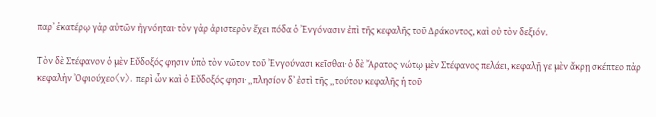παρʼ ἑκατέρῳ γὰρ αὐτῶν ἠγνόηται· τὸν γὰρ ἀριστερὸν ἔχει πόδα ὁ Ἐνγόνασιν ἐπὶ τῆς κεφαλῆς τοῦ Δράκοντος, καὶ οὐ τὸν δεξιόν.

Τὸν δὲ Στέφανον ὁ μὲν Εὔδοξός φησιν ὑπὸ τὸν νῶτον τοῦ Ἐνγούνασι κεῖσθαι· ὁ δὲ Ἄρατος· νώτῳ μὲν Στέφανος πελάει, κεφαλῇ γε μὲν ἄκρῃ σκέπτεο πὰρ κεφαλὴν Ὀφιούχεο〈ν〉. περὶ ὧν καὶ ὁ Εὔδοξός φησι· „πλησίον δʼ ἐστὶ τῆς „τούτου κεφαλῆς ἡ τοῦ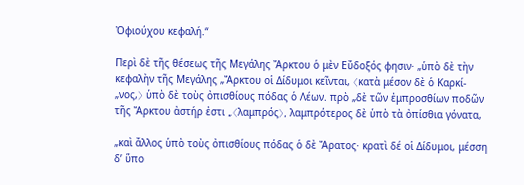Ὀφιούχου κεφαλή.“

Περὶ δὲ τῆς θέσεως τῆς Μεγάλης Ἄρκτου ὁ μὲν Εὔδοξός φησιν· „ὑπὸ δὲ τὴν κεφαλὴν τῆς Μεγάλης „Ἄρκτου οἱ Δίδυμοι κεῖνται, 〈κατὰ μέσον δὲ ὁ Καρκί- „νος,〉 ὑπὸ δὲ τοὺς ὀπισθίους πόδας ὁ Λέων. πρὸ „δὲ τῶν ἐμπροσθίων ποδῶν τῆς Ἄρκτου ἀστήρ ἐστι „〈λαμπρός〉, λαμπρότερος δὲ ὑπὸ τὰ ὀπίσθια γόνατα,

„καὶ ἄλλος ὑπὸ τοὺς ὀπισθίους πόδας ὁ δὲ Ἄρατος· κρατὶ δέ οἱ Δίδυμοι, μέσση δʼ ὕπο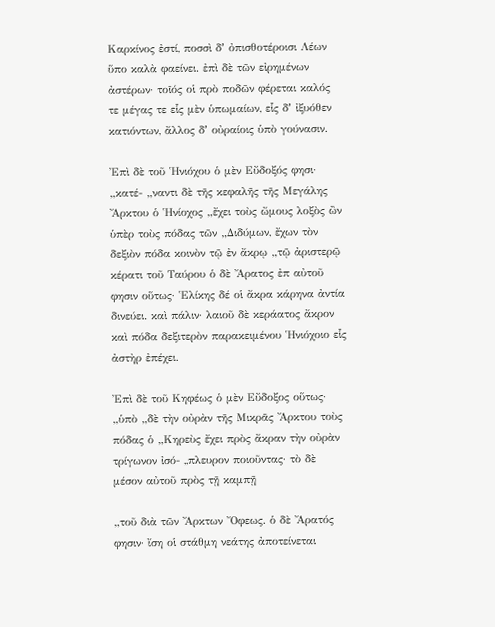Καρκίνος ἐστί, ποσσὶ δʼ ὀπισθοτέροισι Λέων ὕπο καλὰ φαείνει. ἐπὶ δὲ τῶν εἰρημένων ἀστέρων· τοῖός οἱ πρὸ ποδῶν φέρεται καλός τε μέγας τε εἷς μὲν ὑπωμαίων, εἷς δʼ ἰξυόθεν κατιόντων, ἄλλος δʼ οὐραίοις ὑπὸ γούνασιν.

Ἐπὶ δὲ τοῦ Ἡνιόχου ὁ μὲν Εὔδοξός φησι· „κατέ- „ναντι δὲ τῆς κεφαλῆς τῆς Μεγάλης Ἄρκτου ὁ Ἡνίοχος „ἔχει τοὺς ὤμους λοξὸς ὢν ὑπὲρ τοὺς πόδας τῶν „Διδύμων, ἔχων τὸν δεξιὸν πόδα κοινὸν τῷ ἐν ἄκρῳ „τῷ ἀριστερῷ κέρατι τοῦ Ταύρου ὁ δὲ Ἄρατος ἐπ αὐτοῦ φησιν οὕτως· Ἑλίκης δέ οἱ ἄκρα κάρηνα ἀντία δινεύει. καὶ πάλιν· λαιοῦ δὲ κεράατος ἄκρον καὶ πόδα δεξιτερὸν παρακειμένου Ἡνιόχοιο εἷς ἀστὴρ ἐπέχει.

Ἐπὶ δὲ τοῦ Κηφέως ὁ μὲν Εὔδοξος οὕτως· „ὑπὸ „δὲ τὴν οὐρὰν τῆς Μικρᾶς Ἄρκτου τοὺς πόδας ὁ „Κηρεὺς ἔχει πρὸς ἄκραν τὴν οὐρὰν τρίγωνον ἰσό- ,,πλευρον ποιοῦντας· τὸ δὲ μέσον αὐτοῦ πρὸς τῇ καμπῇ

„τοῦ διὰ τῶν Ἄρκτων Ὄφεως. ὁ δὲ Ἄρατός φησιν· ἴση οἱ στάθμη νεάτης ἀποτείνεται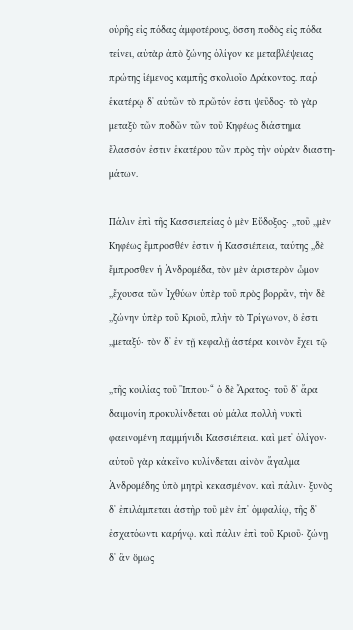οὐρῆς εἰς πόδας ἀμφοτέρους, ὅσση ποδὸς εἰς πόδα τείνει, αὐτὰρ ἀπὸ ζώνης ὀλίγον κε μεταβλέψειας πρώτης ἱέμενος καμπῆς σκολιοῖο Δράκοντος. παῤ ἑκατέρῳ δʼ αὐτῶν τὸ πρῶτόν ἐστι ψεῦδος· τὸ γὰρ μεταξὺ τῶν ποδῶν τῶν τοῦ Κηφέως διάστημα ἔλασσόν ἐστιν ἑκατέρου τῶν πρὸς τὴν οὐρὰν διαστη- μάτων.

Πάλιν ἐπὶ τῆς Κασσιεπείας ὁ μὲν Εὔδοξος· ,,τοῦ ,,μὲν Κηφέως ἔμπροσθέν ἐστιν ἡ Κασσιέπεια, ταύτης ,,δὲ ἔμπροσθεν ἡ Ἀνδρομέδα, τὸν μὲν ἀριστερὸν ὦμον ,,ἔχουσα τῶν Ἰχθύων ὑπὲρ τοῦ πρὸς βορρᾶν, τὴν δὲ ,,ζώνην ὑπὲρ τοῦ Κριοῦ, πλὴν τὸ Τρίγωνον, ὅ ἐστι ,,μεταξύ· τὸν δʼ ἐν τῇ κεφαλῇ ἀστέρα κοινὸν ἔχει τῷ

,,τῆς κοιλίας τοῦ Ἵππου·“ ὁ δὲ Ἄρατος· τοῦ δʼ ἄρα δαιμονίη προκυλίνδεται οὐ μάλα πολλὴ νυκτὶ φαεινομένη παμμήνιδι Κασσιέπεια. καὶ μετʼ ὀλίγον· αὐτοῦ γὰρ κἀκεῖνο κυλίνδεται αἰνὸν ἄγαλμα Ἀνδρομέδης ὑπὸ μητρὶ κεκασμένον. καὶ πάλιν· ξυνὸς δʼ ἐπιλάμπεται ἀστὴρ τοῦ μὲν ἐπʼ ὀμφαλίῳ, τῆς δʼ ἐσχατόωντι καρήνῳ. καὶ πάλιν ἐπὶ τοῦ Κριοῦ· ζώνῃ δʼ ἂν ὅμως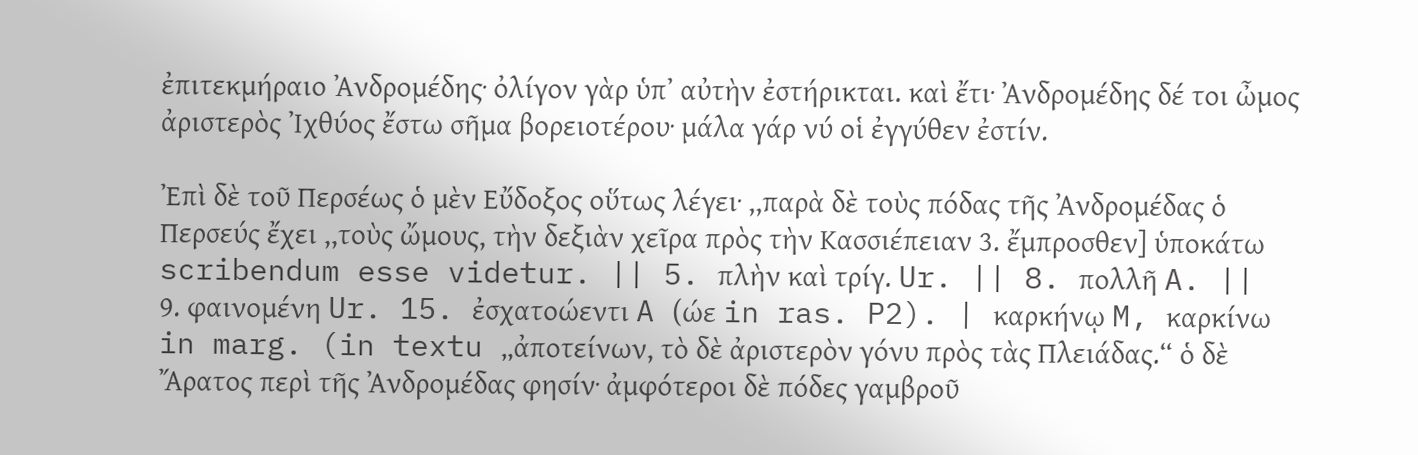ἐπιτεκμήραιο Ἀνδρομέδης· ὀλίγον γὰρ ὑπʼ αὐτὴν ἐστήρικται. καὶ ἔτι· Ἀνδρομέδης δέ τοι ὦμος ἀριστερὸς Ἰχθύος ἔστω σῆμα βορειοτέρου· μάλα γάρ νύ οἱ ἐγγύθεν ἐστίν.

Ἐπὶ δὲ τοῦ Περσέως ὁ μὲν Εὔδοξος οὕτως λέγει· ,,παρὰ δὲ τοὺς πόδας τῆς Ἀνδρομέδας ὁ Περσεύς ἔχει ,,τοὺς ὤμους, τὴν δεξιὰν χεῖρα πρὸς τὴν Κασσιέπειαν 3. ἔμπροσθεν] ὑποκάτω scribendum esse videtur. || 5. πλὴν καὶ τρίγ. Ur. || 8. πολλῆ A. || 9. φαινομένη Ur. 15. ἐσχατοώεντι A (ώε in ras. P2). | καρκήνῳ M, καρκίνω in marg. (in textu „ἀποτείνων, τὸ δὲ ἀριστερὸν γόνυ πρὸς τὰς Πλειάδας.“ ὁ δὲ Ἄρατος περὶ τῆς Ἀνδρομέδας φησίν· ἀμφότεροι δὲ πόδες γαμβροῦ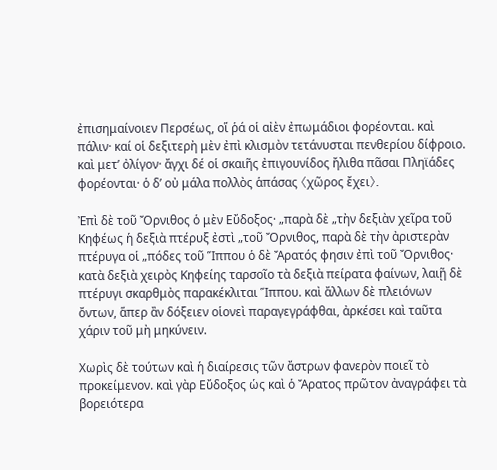ἐπισημαίνοιεν Περσέως, οἵ ῥά οἱ αἰὲν ἐπωμάδιοι φορέονται. καὶ πάλιν· καί οἱ δεξιτερὴ μὲν ἐπὶ κλισμὸν τετάνυσται πενθερίου δίφροιο. καὶ μετʼ ὀλίγον· ἄγχι δέ οἱ σκαιῆς ἐπιγουνίδος ἤλιθα πᾶσαι Πληϊάδες φορέονται· ὁ δʼ οὐ μάλα πολλὸς ἁπάσας 〈χῶρος ἔχει〉.

Ἐπὶ δὲ τοῦ Ὄρνιθος ὁ μὲν Εὔδοξος· „παρὰ δὲ „τὴν δεξιὰν χεῖρα τοῦ Κηφέως ἡ δεξιὰ πτέρυξ ἐστὶ „τοῦ Ὄρνιθος, παρὰ δὲ τὴν ἀριστερὰν πτέρυγα οἱ „πόδες τοῦ Ἵππου ὁ δὲ Ἄρατός φησιν ἐπὶ τοῦ Ὄρνιθος· κατὰ δεξιὰ χειρὸς Κηφείης ταρσοῖο τὰ δεξιὰ πείρατα φαίνων, λαιῇ δὲ πτέρυγι σκαρθμὸς παρακέκλιται Ἵππου. καὶ ἄλλων δὲ πλειόνων ὄντων, ἅπερ ἂν δόξειεν οἱονεὶ παραγεγράφθαι, ἀρκέσει καὶ ταῦτα χάριν τοῦ μὴ μηκύνειν.

Χωρὶς δὲ τούτων καὶ ἡ διαίρεσις τῶν ἄστρων φανερὸν ποιεῖ τὸ προκείμενον. καὶ γὰρ Εὔδοξος ὡς καὶ ὁ Ἄρατος πρῶτον ἀναγράφει τὰ βορειότερα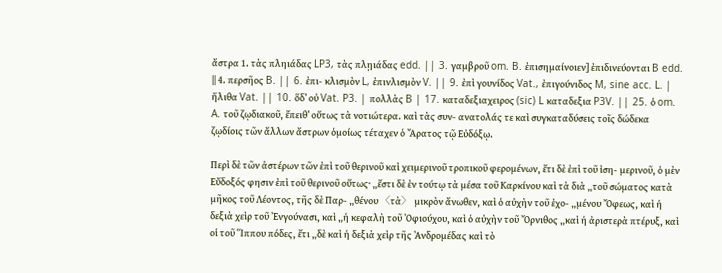ἄστρα 1. τὰς πληιάδας LP3, τὰς πλῃιάδας edd. || 3. γαμβροῦ om. B. ἐπισημαίνοιεν] ἐπιδινεύονται B edd. || 4. περσῆος B. || 6. ἐπι- κλισμὸν L, ἐπινλισμὸν V. || 9. ἐπὶ γουνίδος Vat., ἐπιγούνιδος M, sine acc. L. | ἥλιθα Vat. || 10. ὅδʼ οὐ Vat. P3. | πολλὰς B | 17. καταδεξιαχειρος (sic) L καταδεξια P3V. || 25. ὁ om. A. τοῦ ζῳδιακοῦ, ἔπειθʼ οὕτως τὰ νοτιώτερα. καὶ τὰς συν- ανατολάς τε καὶ συγκαταδύσεις τοῖς δώδεκα ζῳδίοις τῶν ἄλλων ἄστρων ὁμοίως τέταχεν ὁ Ἄρατος τῷ Εὐδόξῳ.

Περὶ δὲ τῶν ἀστέρων τῶν ἐπὶ τοῦ θερινοῦ καὶ χειμερινοῦ τροπικοῦ φερομένων, ἔτι δὲ ἐπὶ τοῦ ἰση- μερινοῦ, ὁ μὲν Εὔδοξός φησιν ἐπὶ τοῦ θερινοῦ οὕτως· „ἔστι δὲ ἐν τούτῳ τὰ μέσα τοῦ Καρκίνου καὶ τὰ διὰ „τοῦ σώματος κατὰ μῆκος τοῦ Λέοντος, τῆς δὲ Παρ- „θένου 〈τὰ〉 μικρὸν ἄνωθεν, καὶ ὁ αὐχὴν τοῦ ἐχο- „μένου Ὄφεως, καὶ ἡ δεξιὰ χεὶρ τοῦ Ἐνγούνασι, καὶ „ἡ κεφαλὴ τοῦ Ὀφιούχου, καὶ ὁ αὐχὴν τοῦ Ὄρνιθος „καὶ ἡ ἀριστερὰ πτέρυξ, καὶ οἱ τοῦ Ἵππου πόδες, ἔτι „δὲ καὶ ἡ δεξιὰ χεὶρ τῆς Ἀνδρομέδας καὶ τὸ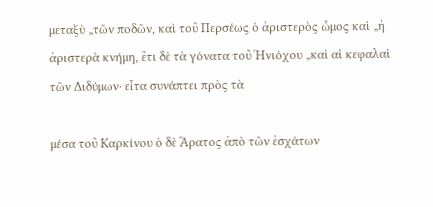μεταξὺ „τῶν ποδῶν, καὶ τοῦ Περσέως ὁ ἀριστερὸς ὦμος καὶ „ἡ ἀριστερὰ κνήμη, ἔτι δὲ τὰ γόνατα τοῦ Ἡνιόχου „καὶ αἱ κεφαλαὶ τῶν Διδύμων· εἶτα συνάπτει πρὸς τὰ

μέσα τοῦ Καρκίνου ὁ δὲ Ἄρατος ἀπὸ τῶν ἐσχάτων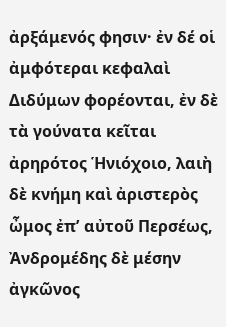ἀρξάμενός φησιν· ἐν δέ οἱ ἀμφότεραι κεφαλαὶ Διδύμων φορέονται, ἐν δὲ τὰ γούνατα κεῖται ἀρηρότος Ἡνιόχοιο, λαιὴ δὲ κνήμη καὶ ἀριστερὸς ὦμος ἐπʼ αὐτοῦ Περσέως, Ἀνδρομέδης δὲ μέσην ἀγκῶνος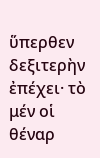ὕπερθεν δεξιτερὴν ἐπέχει· τὸ μέν οἱ θέναρ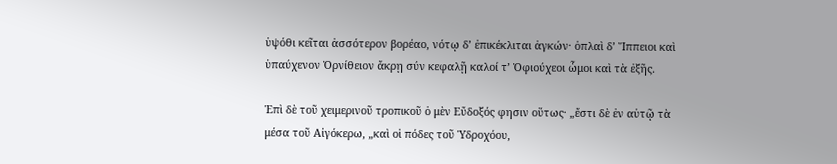ὑψόθι κεῖται ἀσσότερον βορέαο, νότῳ δʼ ἐπικέκλιται ἀγκών· ὁπλαὶ δʼ Ἵππειοι καὶ ὑπαύχενον Ὀρνίθειον ἄκρῃ σύν κεφαλῇ καλοί τʼ Ὀφιούχεοι ὦμοι καὶ τὰ ἐξῆς.

Ἐπὶ δὲ τοῦ χειμερινοῦ τροπικοῦ ὁ μὲν Εὔδοξός φησιν οὕτως· „ἔστι δὲ ἐν αὐτῷ τὰ μέσα τοῦ Αἰγόκερω, „καὶ οἱ πόδες τοῦ Ὑδροχόου,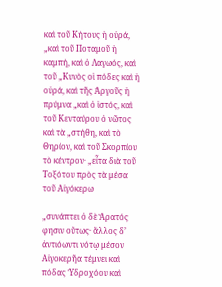καὶ τοῦ Κήτους ἡ οὐρά, „καὶ τοῦ Ποταμοῦ ἡ καμπή, καὶ ὁ Λαγωός, καὶ τοῦ „Κυνὸς οἱ πόδες καὶ ἡ οὐρά, καὶ τῆς Ἀργοῦς ἡ πρύμνα „καὶ ὁ ἱστός, καὶ τοῦ Κενταύρου ὁ νῶτος καὶ τὰ „στήθη, καὶ τὸ Θηρίον, καὶ τοῦ Σκορπίου τὸ κέντρον· „εἶτα διὰ τοῦ Τοξότου πρὸς τὰ μέσα τοῦ Αἰγόκερω

„συνάπτει ὁ δὲ Ἄρατός φησιν οὕτως· ἄλλος δʼ ἀντιόωντι νότῳ μέσον Αἰγοκερῆα τέμνει καὶ πόδας Ὑδροχόου καὶ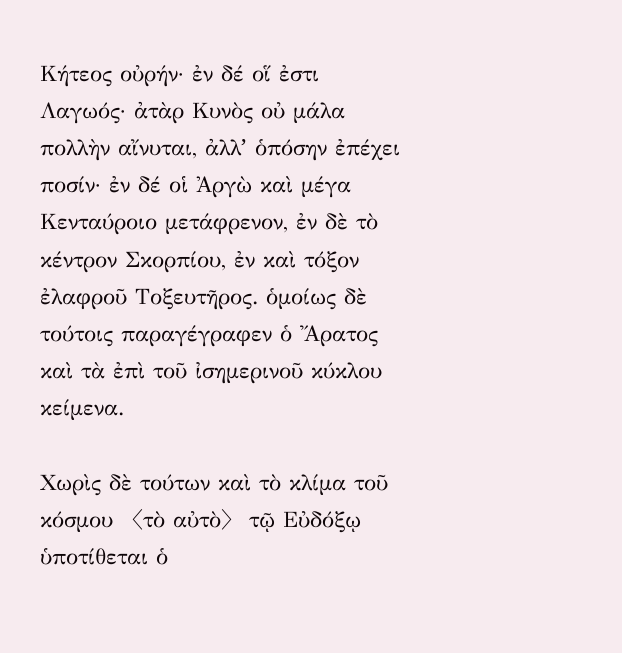Κήτεος οὐρήν· ἐν δέ οἵ ἐστι Λαγωός· ἀτὰρ Κυνὸς οὐ μάλα πολλὴν αἴνυται, ἀλλʼ ὁπόσην ἐπέχει ποσίν· ἐν δέ οἱ Ἀργὼ καὶ μέγα Κενταύροιο μετάφρενον, ἐν δὲ τὸ κέντρον Σκορπίου, ἐν καὶ τόξον ἐλαφροῦ Τοξευτῆρος. ὁμοίως δὲ τούτοις παραγέγραφεν ὁ Ἄρατος καὶ τὰ ἐπὶ τοῦ ἰσημερινοῦ κύκλου κείμενα.

Χωρὶς δὲ τούτων καὶ τὸ κλίμα τοῦ κόσμου 〈τὸ αὐτὸ〉 τῷ Εὐδόξῳ ὑποτίθεται ὁ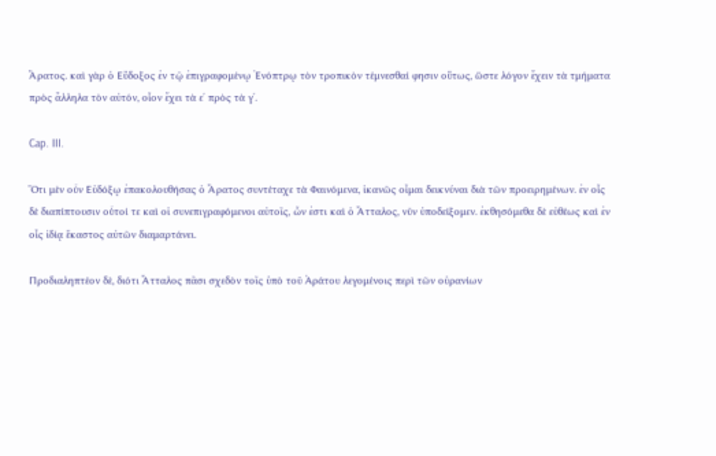Ἄρατος. καὶ γὰρ ὁ Εὔδοξος ἐν τῷ ἐπιγραφομένῳ Ἐνόπτρῳ τὸν τροπικὸν τέμνεσθαί φησιν οὕτως, ὥστε λόγον ἔχειν τὰ τμήματα πρὸς ἄλληλα τὸν αὐτόν, οἷον ἔχει τὰ εʹ πρὸς τὰ γʹ.

Cap. III.

Ὅτι μὲν οὖν Εὐδόξῳ ἐπακολουθήσας ὁ Ἄρατος συντέταχε τὰ Φαινόμενα, ἱκανῶς οἶμαι δεικνύναι διὰ τῶν προειρημένων. ἐν οἷς δὲ διαπίπτουσιν οὗτοί τε καὶ οἱ συνεπιγραφόμενοι αὐτοῖς, ὧν ἐστι καὶ ὁ Ἄτταλος, νῦν ὑποδείξομεν. ἐκθησόμεθα δὲ εὐθέως καὶ ἐν οἷς ἰδίᾳ ἕκαστος αὐτῶν διαμαρτάνει.

Προδιαληπτέον δὲ, διότι Ἄτταλος πᾶσι σχεδὸν τοῖς ὑπὸ τοῦ Ἀράτου λεγομένοις περὶ τῶν οὐρανίων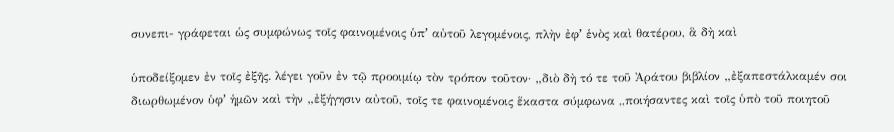συνεπι- γράφεται ὡς συμφώνως τοῖς φαινομένοις ὑπʼ αὐτοῦ λεγομένοις, πλὴν ἐφʼ ἑνὸς καὶ θατέρου, ἃ δὴ καὶ

ὑποδείξομεν ἐν τοῖς ἐξῆς. λέγει γοῦν ἐν τῷ προοιμίῳ τὸν τρόπον τοῦτον· „διὸ δὴ τό τε τοῦ Ἀράτου βιβλίον „ἐξαπεστάλκαμέν σοι διωρθωμένον ὑφʼ ἡμῶν καὶ τὴν „ἐξήγησιν αὐτοῦ, τοῖς τε φαινομένοις ἕκαστα σύμφωνα ,,ποιήσαντες καὶ τοῖς ὑπὸ τοῦ ποιητοῦ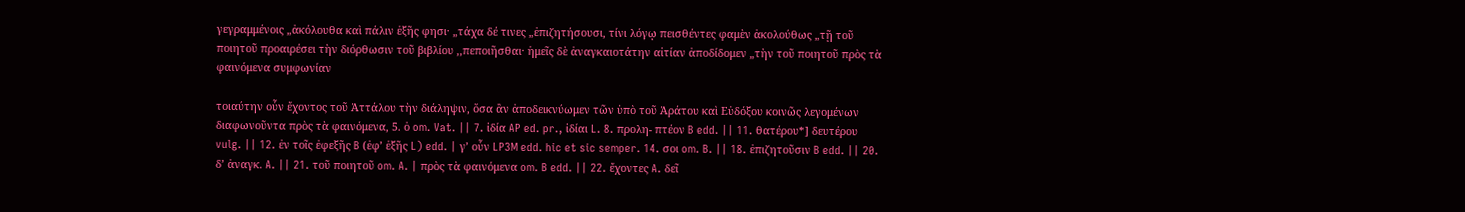γεγραμμένοις „ἀκόλουθα καὶ πάλιν ἑξῆς φησι· „τάχα δέ τινες „ἐπιζητήσουσι, τίνι λόγῳ πεισθέντες φαμὲν ἀκολούθως „τῇ τοῦ ποιητοῦ προαιρέσει τὴν διόρθωσιν τοῦ βιβλίου ,,πεποιῆσθαι· ἡμεῖς δὲ ἀναγκαιοτάτην αἰτίαν ἀποδίδομεν „τὴν τοῦ ποιητοῦ πρὸς τὰ φαινόμενα συμφωνίαν

τοιαύτην οὖν ἔχοντος τοῦ Ἀττάλου τὴν διάληψιν, ὅσα ἂν ἀποδεικνύωμεν τῶν ὑπὸ τοῦ Ἀράτου καὶ Εὐδόξου κοινῶς λεγομένων διαφωνοῦντα πρὸς τὰ φαινόμενα, 5. ὁ om. Vat. || 7. ἰδία AP ed. pr., ἰδίαι L. 8. προλη- πτέον B edd. || 11. θατέρου*] δευτέρου vulg. || 12. ἐν τοῖς ἐφεξῆς B (ἐφʼ ἑξῆς L) edd. | γʼ οὖν LP3M edd. hic et sic semper. 14. σοι om. B. || 18. ἐπιζητοῦσιν B edd. || 20. δʼ ἀναγκ. A. || 21. τοῦ ποιητοῦ om. A. | πρὸς τὰ φαινόμενα om. B edd. || 22. ἔχοντες A. δεῖ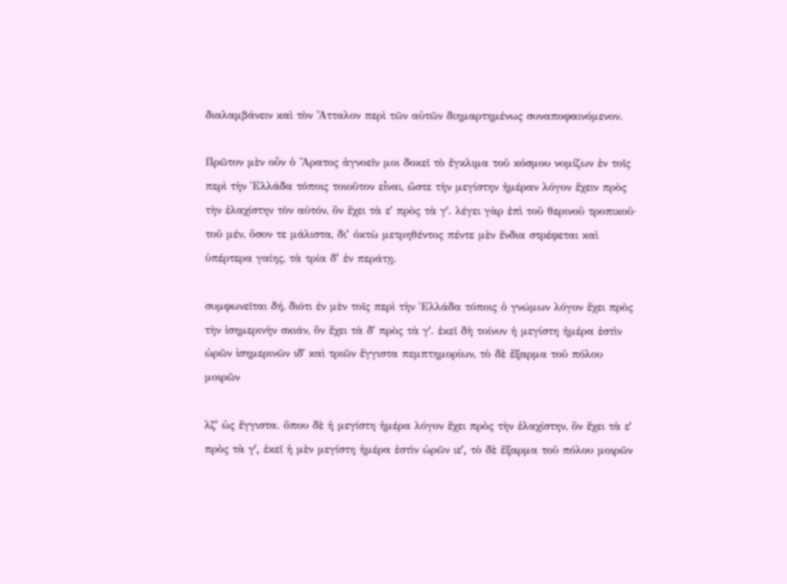διαλαμβάνειν καὶ τὸν Ἄτταλον περὶ τῶν αὐτῶν διημαρτημένως συναποφαινόμενον.

Πρῶτον μὲν οὖν ὁ Ἄρατος ἀγνοεῖν μοι δοκεῖ τὸ ἔγκλιμα τοῦ κόσμου νομίζων ἐν τοῖς περὶ τὴν Ἑλλάδα τόποις τοιοῦτον εἶναι, ὥστε τὴν μεγίστην ἡμέραν λόγον ἔχειν πρὸς τὴν ἐλαχίστην τὸν αὐτόν, ὃν ἔχει τὰ εʹ πρὸς τὰ γʹ. λέγει γὰρ ἐπὶ τοῦ θερινοῦ τροπικοῦ· τοῦ μέν, ὅσον τε μάλιστα, διʼ ὀκτὼ μετρηθέντος πέντε μὲν ἔνδια στρέφεται καὶ ὑπέρτερα γαίης, τὰ τρία δʼ ἐν περάτῃ.

συμφωνεῖται δή, διότι ἐν μὲν τοῖς περὶ τὴν Ἑλλάδα τόποις ὁ γνώμων λόγον ἔχει πρὸς τὴν ἰσημερινὴν σκιάν, ὃν ἔχει τὰ δʹ πρὸς τὰ γʹ. ἐκεῖ δὴ τοίνυν ἡ μεγίστη ἡμέρα ἐστὶν ὡρῶν ἰσημερινῶν ιδʹ καὶ τριῶν ἔγγιστα πεμπτημορίων, τὸ δὲ ἔξαρμα τοῦ πόλου μοιρῶν

λζʹ ὡς ἔγγιστα. ὅπου δὲ ἡ μεγίστη ἡμέρα λόγον ἔχει πρὸς τὴν ἐλαχίστην, ὃν ἔχει τὰ εʹ πρὸς τὰ γʹ, ἐκεῖ ἡ μὲν μεγίστη ἡμέρα ἐστὶν ὡρῶν ιεʹ, τὸ δὲ ἔξαρμα τοῦ πόλου μοιρῶν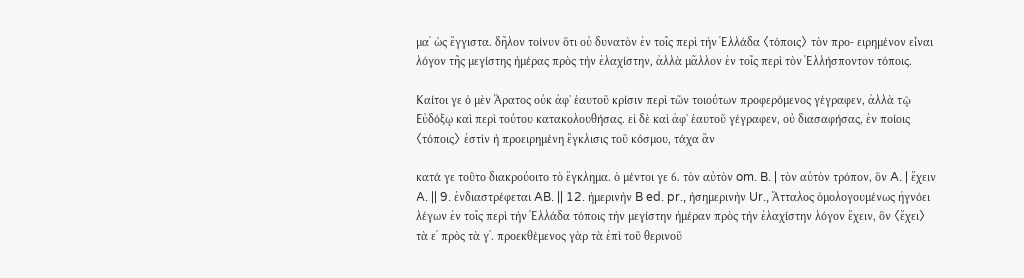μαʹ ὡς ἔγγιστα. δῆλον τοίνυν ὅτι οὐ δυνατὸν ἐν τοῖς περὶ τὴν Ἑλλάδα 〈τόποις〉 τὸν προ- ειρημένον εἶναι λόγον τῆς μεγίστης ἡμέρας πρὸς τὴν ἐλαχίστην, ἀλλὰ μᾶλλον ἐν τοῖς περὶ τὸν Ἑλλήσποντον τόποις.

Καίτοι γε ὁ μὲν Ἄρατος οὐκ ἀφʼ ἑαυτοῦ κρίσιν περὶ τῶν τοιούτων προφερόμενος γέγραφεν, ἀλλὰ τῷ Εὐδόξῳ καὶ περὶ τούτου κατακολουθήσας. εἰ δὲ καὶ ἀφʼ ἑαυτοῦ γέγραφεν, οὐ διασαφήσας, ἐν ποίοις 〈τόποις〉 ἐστὶν ἡ προειρημένη ἔγκλισις τοῦ κόσμου, τάχα ἂν

κατά γε τοῦτο διακρούοιτο τὸ ἔγκλημα. ὁ μέντοι γε 6. τὸν αὐτὸν om. B. | τὸν αὐτὸν τρόπον, ὃν A. | ἔχειν A. || 9. ἐνδιαστρέφεται AB. || 12. ἡμερινὴν B ed. pr., ἡσημερινὴν Ur., Ἄτταλος ὁμολογουμένως ἠγνόει λέγων ἐν τοῖς περὶ τὴν Ἑλλάδα τόποις τὴν μεγίστην ἡμέραν πρὸς τὴν ἐλαχίστην λόγον ἔχειν, ὃν 〈ἔχει〉 τὰ εʹ πρὸς τὰ γʹ. προεκθέμενος γὰρ τὰ ἐπὶ τοῦ θερινοῦ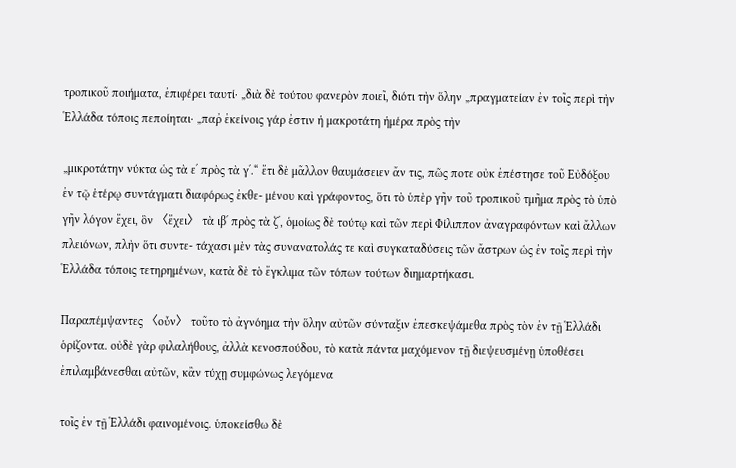τροπικοῦ ποιήματα, ἐπιφέρει ταυτί· „διὰ δὲ τούτου φανερὸν ποιεῖ, διότι τὴν ὅλην „πραγματείαν ἐν τοῖς περὶ τὴν Ἑλλάδα τόποις πεποίηται· „παῤ ἐκείνοις γάρ ἐστιν ἡ μακροτάτη ἡμέρα πρὸς τὴν

„μικροτάτην νύκτα ὡς τὰ εʹ πρὸς τὰ γʹ.“ ἔτι δὲ μᾶλλον θαυμάσειεν ἄν τις, πῶς ποτε οὐκ ἐπέστησε τοῦ Εὐδόξου ἐν τῷ ἑτέρῳ συντάγματι διαφόρως ἐκθε- μένου καὶ γράφοντος, ὅτι τὸ ὑπὲρ γῆν τοῦ τροπικοῦ τμῆμα πρὸς τὸ ὑπὸ γῆν λόγον ἔχει, ὃν 〈ἔχει〉 τὰ ιβʹ πρὸς τὰ ζʹ, ὁμοίως δὲ τούτῳ καὶ τῶν περὶ Φίλιππον ἀναγραφόντων καὶ ἄλλων πλειόνων, πλὴν ὅτι συντε- τάχασι μὲν τὰς συνανατολάς τε καὶ συγκαταδύσεις τῶν ἄστρων ὡς ἐν τοῖς περὶ τὴν Ἑλλάδα τόποις τετηρημένων, κατὰ δὲ τὸ ἔγκλιμα τῶν τόπων τούτων διημαρτήκασι.

Παραπέμψαντες 〈οὖν〉 τοῦτο τὸ ἀγνόημα τὴν ὅλην αὐτῶν σύνταξιν ἐπεσκεψάμεθα πρὸς τὸν ἐν τῇ Ἑλλάδι ὁρίζοντα. οὐδὲ γὰρ φιλαλήθους, ἀλλὰ κενοσπούδου, τὸ κατὰ πάντα μαχόμενον τῇ διεψευσμένῃ ὑποθέσει ἐπιλαμβάνεσθαι αὐτῶν, κἂν τύχῃ συμφώνως λεγόμενα

τοῖς ἐν τῇ Ἑλλάδι φαινομένοις. ὑποκείσθω δὲ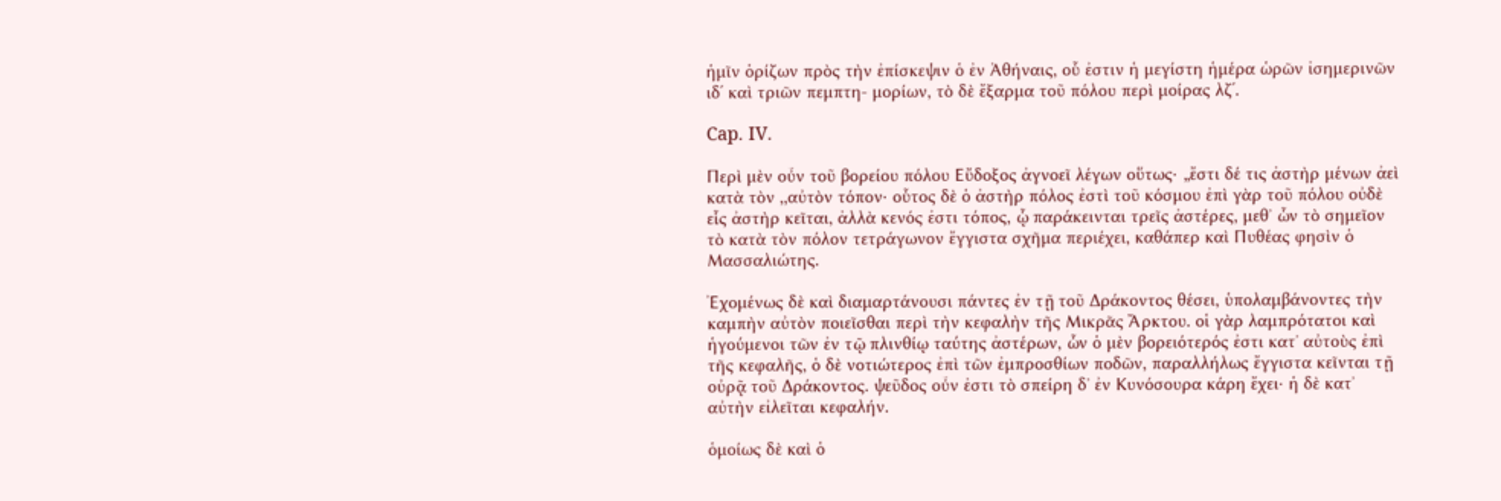ἡμῖν ὁρίζων πρὸς τὴν ἐπίσκεψιν ὁ ἐν Ἀθήναις, οὗ ἐστιν ἡ μεγίστη ἡμέρα ὡρῶν ἰσημερινῶν ιδʹ καὶ τριῶν πεμπτη- μορίων, τὸ δὲ ἔξαρμα τοῦ πόλου περὶ μοίρας λζʹ.

Cap. IV.

Περὶ μὲν οὖν τοῦ βορείου πόλου Εὔδοξος ἀγνοεῖ λέγων οὕτως· „ἔστι δέ τις ἀστὴρ μένων ἀεὶ κατὰ τὸν ,,αὐτὸν τόπον· οὗτος δὲ ὁ ἀστὴρ πόλος ἐστὶ τοῦ κόσμου ἐπὶ γὰρ τοῦ πόλου οὐδὲ εἷς ἀστὴρ κεῖται, ἀλλὰ κενός ἐστι τόπος, ᾧ παράκεινται τρεῖς ἀστέρες, μεθʼ ὧν τὸ σημεῖον τὸ κατὰ τὸν πόλον τετράγωνον ἔγγιστα σχῆμα περιέχει, καθάπερ καὶ Πυθέας φησὶν ὁ Μασσαλιώτης.

Ἐχομένως δὲ καὶ διαμαρτάνουσι πάντες ἐν τῇ τοῦ Δράκοντος θέσει, ὑπολαμβάνοντες τὴν καμπὴν αὐτὸν ποιεῖσθαι περὶ τὴν κεφαλὴν τῆς Μικρᾶς Ἄρκτου. οἱ γὰρ λαμπρότατοι καὶ ἡγούμενοι τῶν ἐν τῷ πλινθίῳ ταύτης ἀστέρων, ὧν ὁ μὲν βορειότερός ἐστι κατʼ αὐτοὺς ἐπὶ τῆς κεφαλῆς, ὁ δὲ νοτιώτερος ἐπὶ τῶν ἐμπροσθίων ποδῶν, παραλλήλως ἔγγιστα κεῖνται τῇ οὐρᾷ τοῦ Δράκοντος. ψεῦδος οὖν ἐστι τὸ σπείρη δʼ ἐν Κυνόσουρα κάρη ἔχει· ἡ δὲ κατʼ αὐτὴν εἰλεῖται κεφαλήν.

ὁμοίως δὲ καὶ ὁ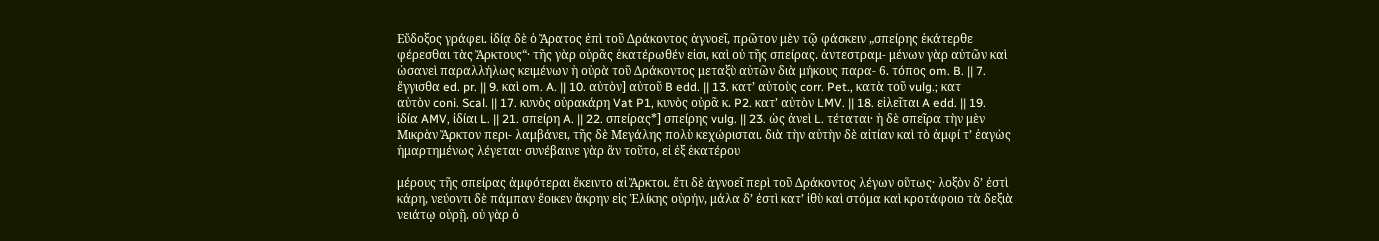Εὔδοξος γράφει. ἰδίᾳ δὲ ὁ Ἄρατος ἐπὶ τοῦ Δράκοντος ἀγνοεῖ, πρῶτον μὲν τῷ φάσκειν „σπείρης ἑκάτερθε φέρεσθαι τὰς Ἄρκτους“· τῆς γὰρ οὐρᾶς ἑκατέρωθέν εἰσι, καὶ οὐ τῆς σπείρας. ἀντεστραμ- μένων γὰρ αὐτῶν καὶ ὡσανεὶ παραλλήλως κειμένων ἡ οὐρὰ τοῦ Δράκοντος μεταξὺ αὐτῶν διὰ μήκους παρα- 6. τόπος om. B. || 7. ἔγγισθα ed. pr. || 9. καὶ om. A. || 10. αὐτὸν] αὐτοῦ B edd. || 13. κατʼ αὐτοὺς corr. Pet., κατὰ τοῦ vulg.; κατ αὐτὸν coni. Scal. || 17. κυνὸς οὐρακάρη Vat P1, κυνὸς οὐρᾶ κ. P2. κατʼ αὐτὸν LMV. || 18. εἱλεῖται A edd. || 19. ἰδία AMV, ἰδίαι L. || 21. σπείρη A. || 22. σπείρας*] σπείρης vulg. || 23. ὡς ἀνεὶ L. τέταται· ἡ δὲ σπεῖρα τὴν μὲν Μικρὰν Ἄρκτον περι- λαμβάνει, τῆς δὲ Μεγάλης πολὺ κεχώρισται. διὰ τὴν αὐτὴν δὲ αἰτίαν καὶ τὸ ἀμφί τʼ ἐαγὼς ἡμαρτημένως λέγεται· συνέβαινε γὰρ ἂν τοῦτο, εἰ ἐξ ἑκατέρου

μέρους τῆς σπείρας ἀμφότεραι ἔκειντο αἱ Ἄρκτοι. ἔτι δὲ ἀγνοεῖ περὶ τοῦ Δράκοντος λέγων οὕτως· λοξὸν δʼ ἐστὶ κάρη, νεύοντι δὲ πάμπαν ἔοικεν ἄκρην εἰς Ἑλίκης οὐρήν, μάλα δʼ ἐστὶ κατʼ ἰθὺ καὶ στόμα καὶ κροτάφοιο τὰ δεξιὰ νειάτῳ οὐρῇ. οὐ γὰρ ὁ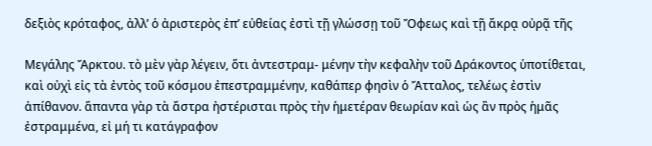δεξιὸς κρόταφος, ἀλλʼ ὁ ἀριστερὸς ἐπʼ εὐθείας ἐστὶ τῇ γλώσσῃ τοῦ Ὄφεως καὶ τῇ ἄκρᾳ οὐρᾷ τῆς

Μεγάλης Ἄρκτου. τὸ μὲν γὰρ λέγειν, ὅτι ἀντεστραμ- μένην τὴν κεφαλὴν τοῦ Δράκοντος ὑποτίθεται, καὶ οὐχὶ εἰς τὰ ἐντὸς τοῦ κόσμου ἐπεστραμμένην, καθάπερ φησὶν ὁ Ἄτταλος, τελέως ἐστὶν ἀπίθανον. ἅπαντα γὰρ τὰ ἄστρα ἠστέρισται πρὸς τὴν ἡμετέραν θεωρίαν καὶ ὡς ἂν πρὸς ἡμᾶς ἐστραμμένα, εἰ μή τι κατάγραφον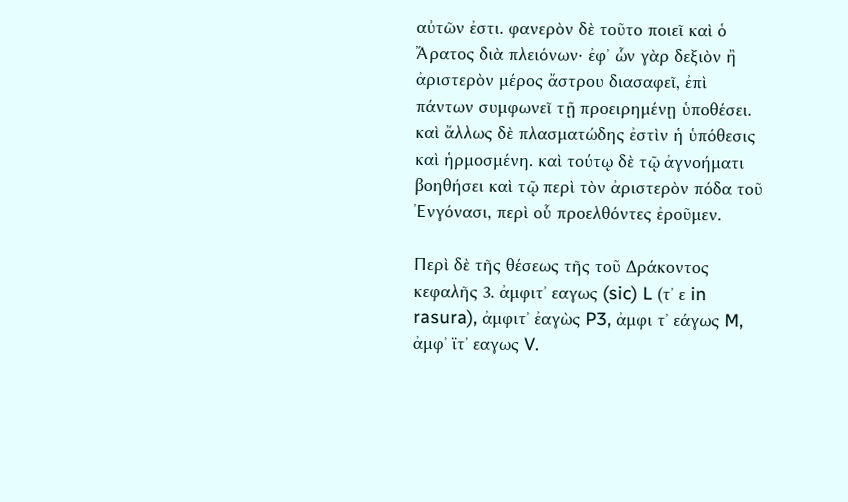αὐτῶν ἐστι. φανερὸν δὲ τοῦτο ποιεῖ καὶ ὁ Ἄρατος διὰ πλειόνων· ἐφʼ ὧν γὰρ δεξιὸν ἢ ἀριστερὸν μέρος ἄστρου διασαφεῖ, ἐπὶ πάντων συμφωνεῖ τῇ προειρημένῃ ὑποθέσει. καὶ ἄλλως δὲ πλασματώδης ἐστὶν ἡ ὑπόθεσις καὶ ἡρμοσμένη. καὶ τούτῳ δὲ τῷ ἀγνοήματι βοηθήσει καὶ τῷ περὶ τὸν ἀριστερὸν πόδα τοῦ Ἐνγόνασι, περὶ οὗ προελθόντες ἐροῦμεν.

Περὶ δὲ τῆς θέσεως τῆς τοῦ Δράκοντος κεφαλῆς 3. ἀμφιτʼ εαγως (sic) L (τʼ ε in rasura), ἀμφιτʼ ἐαγὼς P3, ἀμφι τ᾿ εάγως M, ἀμφ᾿ ϊτʼ εαγως V.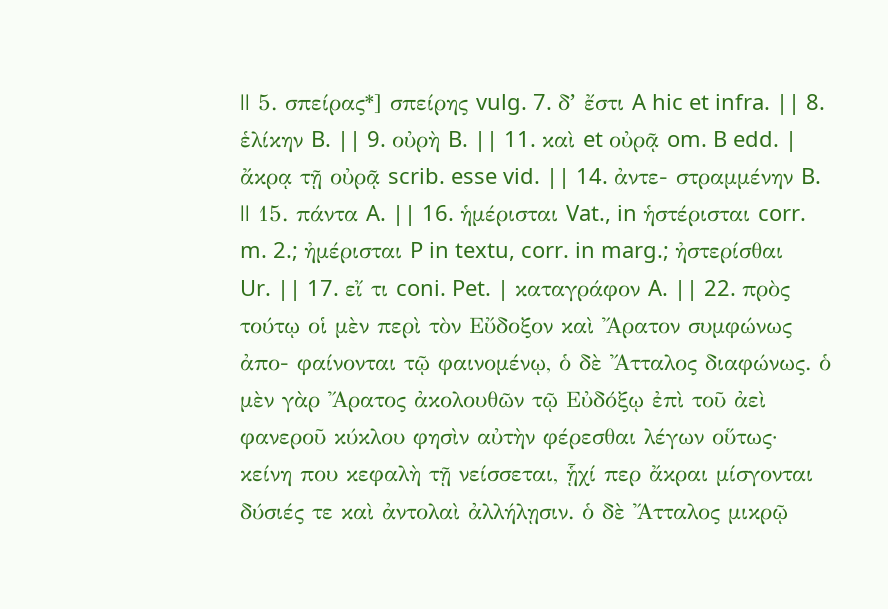|| 5. σπείρας*] σπείρης vulg. 7. δʼ ἔστι A hic et infra. || 8. ἑλίκην B. || 9. οὐρὴ B. || 11. καὶ et οὐρᾷ om. B edd. | ἄκρᾳ τῇ οὐρᾷ scrib. esse vid. || 14. ἀντε- στραμμένην B. || 15. πάντα A. || 16. ἡμέρισται Vat., in ἡστέρισται corr. m. 2.; ἠμέρισται P in textu, corr. in marg.; ἠστερίσθαι Ur. || 17. εἴ τι coni. Pet. | καταγράφον A. || 22. πρὸς τούτῳ οἱ μὲν περὶ τὸν Eὔδοξον καὶ Ἄρατον συμφώνως ἀπο- φαίνονται τῷ φαινομένῳ, ὁ δὲ Ἄτταλος διαφώνως. ὁ μὲν γὰρ Ἄρατος ἀκολουθῶν τῷ Εὐδόξῳ ἐπὶ τοῦ ἀεὶ φανεροῦ κύκλου φησὶν αὐτὴν φέρεσθαι λέγων οὕτως· κείνη που κεφαλὴ τῇ νείσσεται, ᾗχί περ ἄκραι μίσγονται δύσιές τε καὶ ἀντολαὶ ἀλλήλῃσιν. ὁ δὲ Ἄτταλος μικρῷ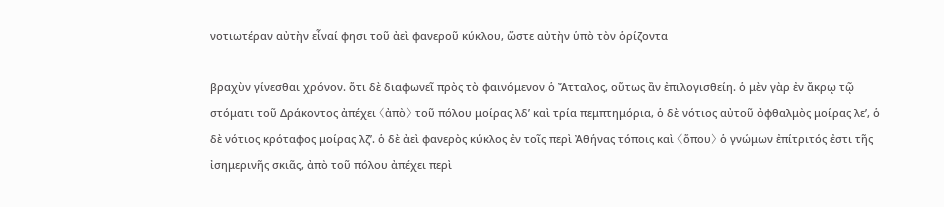νοτιωτέραν αὐτὴν εἶναί φησι τοῦ ἀεὶ φανεροῦ κύκλου, ὥστε αὐτὴν ὑπὸ τὸν ὁρίζοντα

βραχὺν γίνεσθαι χρόνον. ὅτι δὲ διαφωνεῖ πρὸς τὸ φαινόμενον ὁ Ἄτταλος, οὕτως ἂν ἐπιλογισθείη. ὁ μὲν γὰρ ἐν ἄκρῳ τῷ στόματι τοῦ Δράκοντος ἀπέχει 〈ἀπὸ〉 τοῦ πόλου μοίρας λδʹ καὶ τρία πεμπτημόρια, ὁ δὲ νότιος αὐτοῦ ὀφθαλμὸς μοίρας λεʹ, ὁ δὲ νότιος κρόταφος μοίρας λζʹ. ὁ δὲ ἀεὶ φανερὸς κύκλος ἐν τοῖς περὶ Ἀθήνας τόποις καὶ 〈ὅπου〉 ὁ γνώμων ἐπίτριτός ἐστι τῆς ἰσημερινῆς σκιᾶς, ἀπὸ τοῦ πόλου ἀπέχει περὶ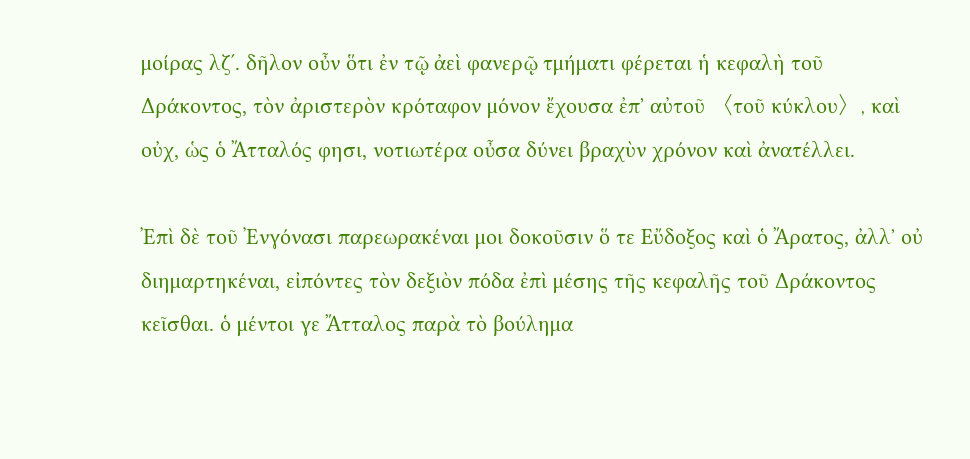μοίρας λζʹ. δῆλον οὖν ὅτι ἐν τῷ ἀεὶ φανερῷ τμήματι φέρεται ἡ κεφαλὴ τοῦ Δράκοντος, τὸν ἀριστερὸν κρόταφον μόνον ἔχουσα ἐπʼ αὐτοῦ 〈τοῦ κύκλου〉, καὶ οὐχ, ὡς ὁ Ἄτταλός φησι, νοτιωτέρα οὖσα δύνει βραχὺν χρόνον καὶ ἀνατέλλει.

Ἐπὶ δὲ τοῦ Ἐνγόνασι παρεωρακέναι μοι δοκοῦσιν ὅ τε Εὔδοξος καὶ ὁ Ἄρατος, ἀλλʼ οὐ διημαρτηκέναι, εἰπόντες τὸν δεξιὸν πόδα ἐπὶ μέσης τῆς κεφαλῆς τοῦ Δράκοντος κεῖσθαι. ὁ μέντοι γε Ἄτταλος παρὰ τὸ βούλημα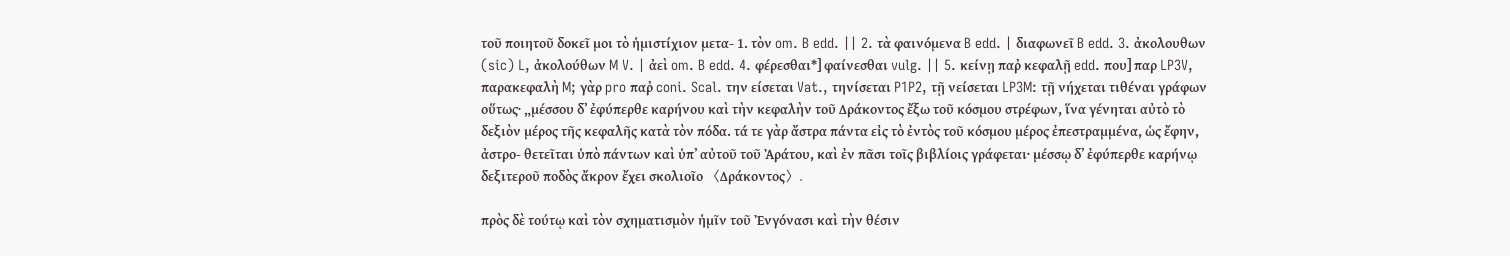τοῦ ποιητοῦ δοκεῖ μοι τὸ ἡμιστίχιον μετα- 1. τὸν om. B edd. || 2. τὰ φαινόμενα B edd. | διαφωνεῖ B edd. 3. ἀκολουθων (sic) L, ἀκολούθων M V. | ἀεὶ om. B edd. 4. φέρεσθαι*] φαίνεσθαι vulg. || 5. κείνῃ παῤ κεφαλῇ edd. που] παρ LP3V, παρακεφαλὴ M; γὰρ pro παῤ coni. Scal. την είσεται Vat., τηνίσεται P1P2, τῇ νείσεται LP3M: τῇ νήχεται τιθέναι γράφων οὕτως· „μέσσου δʼ ἐφύπερθε καρήνου καὶ τὴν κεφαλὴν τοῦ Δράκοντος ἔξω τοῦ κόσμου στρέφων, ἵνα γένηται αὐτὸ τὸ δεξιὸν μέρος τῆς κεφαλῆς κατὰ τὸν πόδα. τά τε γὰρ ἄστρα πάντα εἰς τὸ ἐντὸς τοῦ κόσμου μέρος ἐπεστραμμένα, ὡς ἔφην, ἀστρο- θετεῖται ὑπὸ πάντων καὶ ὑπʼ αὐτοῦ τοῦ Ἀράτου, καὶ ἐν πᾶσι τοῖς βιβλίοις γράφεται· μέσσῳ δʼ ἐφύπερθε καρήνῳ δεξιτεροῦ ποδὸς ἄκρον ἔχει σκολιοῖο 〈Δράκοντος〉.

πρὸς δὲ τούτῳ καὶ τὸν σχηματισμὸν ἡμῖν τοῦ Ἐνγόνασι καὶ τὴν θέσιν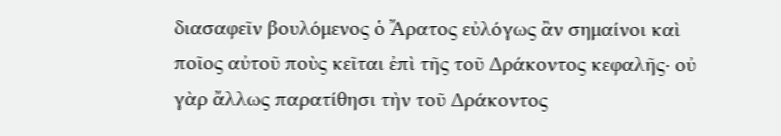διασαφεῖν βουλόμενος ὁ Ἄρατος εὐλόγως ἂν σημαίνοι καὶ ποῖος αὐτοῦ ποὺς κεῖται ἐπὶ τῆς τοῦ Δράκοντος κεφαλῆς· οὐ γὰρ ἄλλως παρατίθησι τὴν τοῦ Δράκοντος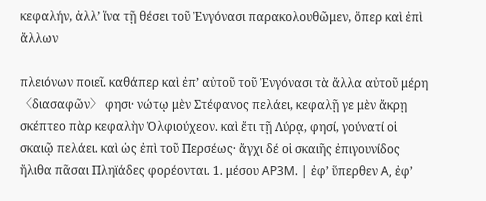κεφαλήν, ἀλλʼ ἵνα τῇ θέσει τοῦ Ἐνγόνασι παρακολουθῶμεν, ὅπερ καὶ ἐπὶ ἄλλων

πλειόνων ποιεῖ. καθάπερ καὶ ἐπʼ αὐτοῦ τοῦ Ἐνγόνασι τὰ ἄλλα αὐτοῦ μέρη 〈διασαφῶν〉 φησι· νώτῳ μὲν Στέφανος πελάει, κεφαλῇ γε μὲν ἄκρῃ σκέπτεο πὰρ κεφαλὴν Ὀλφιούχεον. καὶ ἔτι τῇ Λύρᾳ, φησί, γούνατί οἱ σκαιῷ πελάει. καὶ ὡς ἐπὶ τοῦ Περσέως· ἄγχι δέ οἱ σκαιῆς ἐπιγουνίδος ἤλιθα πᾶσαι Πληϊάδες φορέονται. 1. μέσου AP3M. | ἐφʼ ὕπερθεν A, ἐφʼ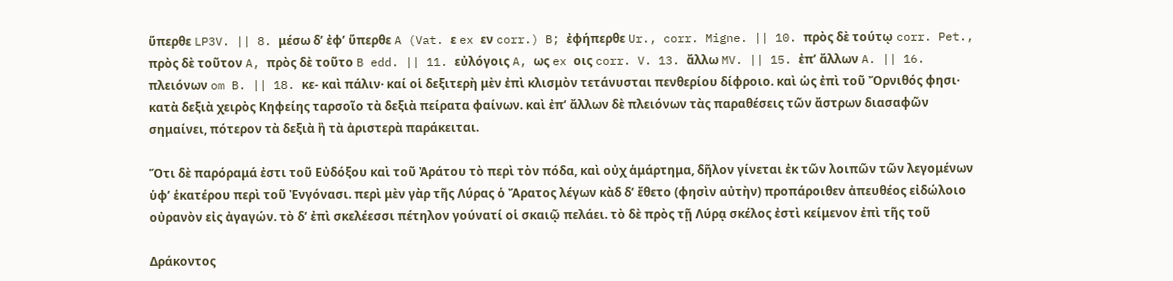ὕπερθε LP3V. || 8. μέσω δʼ ἐφʼ ὕπερθε A (Vat. ε ex εν corr.) B; ἐφήπερθε Ur., corr. Migne. || 10. πρὸς δὲ τούτῳ corr. Pet., πρὸς δὲ τοῦτον A, πρὸς δὲ τοῦτο B edd. || 11. εὐλόγοις A, ως ex οις corr. V. 13. ἄλλω MV. || 15. ἐπʼ ἄλλων A. || 16. πλειόνων om B. || 18. κε- καὶ πάλιν· καί οἱ δεξιτερὴ μὲν ἐπὶ κλισμὸν τετάνυσται πενθερίου δίφροιο. καὶ ὡς ἐπὶ τοῦ Ὄρνιθός φησι· κατὰ δεξιὰ χειρὸς Κηφείης ταρσοῖο τὰ δεξιὰ πείρατα φαίνων. καὶ ἐπʼ ἄλλων δὲ πλειόνων τὰς παραθέσεις τῶν ἄστρων διασαφῶν σημαίνει, πότερον τὰ δεξιὰ ἢ τὰ ἀριστερὰ παράκειται.

Ὅτι δὲ παρόραμά ἐστι τοῦ Εὐδόξου καὶ τοῦ Ἀράτου τὸ περὶ τὸν πόδα, καὶ οὐχ ἁμάρτημα, δῆλον γίνεται ἐκ τῶν λοιπῶν τῶν λεγομένων ὑφʼ ἑκατέρου περὶ τοῦ Ἐνγόνασι. περὶ μὲν γὰρ τῆς Λύρας ὁ Ἄρατος λέγων κὰδ δʼ ἔθετο (φησὶν αὐτὴν) προπάροιθεν ἀπευθέος εἰδώλοιο οὐρανὸν εἰς ἀγαγών. τὸ δʼ ἐπὶ σκελέεσσι πέτηλον γούνατί οἱ σκαιῷ πελάει. τὸ δὲ πρὸς τῇ Λύρᾳ σκέλος ἐστὶ κείμενον ἐπὶ τῆς τοῦ

Δράκοντος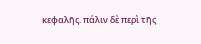κεφαλῆς. πάλιν δὲ περὶ τῆς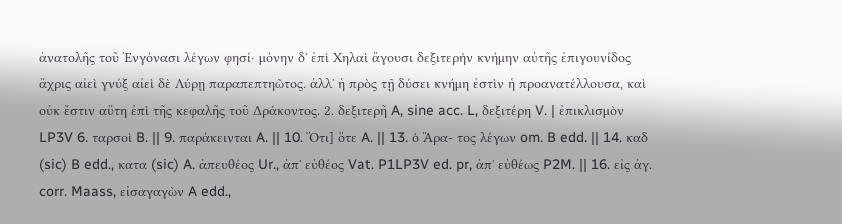ἀνατολῆς τοῦ Ἐνγόνασι λέγων φησί· μόνην δʼ ἐπὶ Χηλαὶ ἄγουσι δεξιτερὴν κνήμην αὐτῆς ἐπιγουνίδος ἄχρις αἰεὶ γνύξ αἰεὶ δὲ Λύρῃ παραπεπτηῶτος. ἀλλʼ ἡ πρὸς τῇ δύσει κνήμη ἐστὶν ἡ προανατέλλουσα, καὶ οὐκ ἔστιν αὕτη ἐπὶ τῆς κεφαλῆς τοῦ Δράκοντος. 2. δεξιτερῆ A, sine acc. L, δεξιτέρη V. | ἐπικλισμὸν LP3V 6. ταρσοὶ B. || 9. παράκεινται A. || 10. Ὅτι] ὅτε A. || 13. ὁ Ἄρα- τος λέγων om. B edd. || 14. καδ (sic) B edd., κατα (sic) A. ἀπευθέος Ur., ἀπʼ εὐθέος Vat. P1LP3V ed. pr, ἀπʼ εὐθέως P2M. || 16. εἰς ἀγ. corr. Maass, εἰσαγαγὼν A edd.,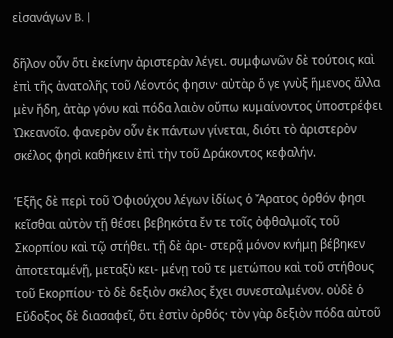εἰσανάγων B. |

δῆλον οὖν ὅτι ἐκείνην ἀριστερὰν λέγει. συμφωνῶν δὲ τούτοις καὶ ἐπὶ τῆς ἀνατολῆς τοῦ Λέοντός φησιν· αὐτὰρ ὅ γε γνὺξ ἥμενος ἄλλα μὲν ἤδη, ἀτὰρ γόνυ καὶ πόδα λαιὸν οὔπω κυμαίνοντος ὑποστρέφει Ὠκεανοῖο. φανερὸν οὖν ἐκ πάντων γίνεται, διότι τὸ ἀριστερὸν σκέλος φησὶ καθήκειν ἐπὶ τὴν τοῦ Δράκοντος κεφαλήν.

Ἑξῆς δὲ περὶ τοῦ Ὀφιούχου λέγων ἰδίως ὁ Ἄρατος ὀρθόν φησι κεῖσθαι αὐτὸν τῇ θέσει βεβηκότα ἔν τε τοῖς ὀφθαλμοῖς τοῦ Σκορπίου καὶ τῷ στήθει. τῇ δὲ ἀρι- στερᾷ μόνον κνήμῃ βέβηκεν ἀποτεταμένῇ, μεταξὺ κει- μένῃ τοῦ τε μετώπου καὶ τοῦ στήθους τοῦ Εκορπίου· τὸ δὲ δεξιὸν σκέλος ἔχει συνεσταλμένον. οὐδὲ ὁ Εὔδοξος δὲ διασαφεῖ, ὅτι ἐστὶν ὀρθός· τὸν γὰρ δεξιὸν πόδα αὐτοῦ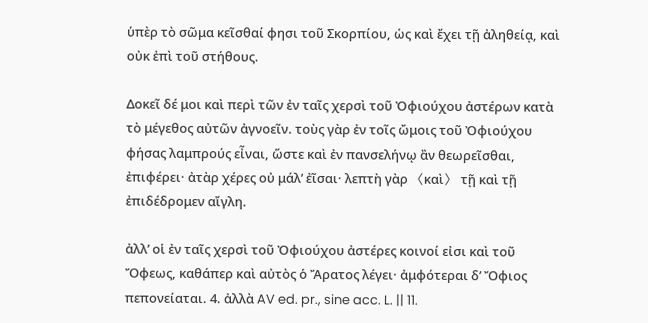ὑπὲρ τὸ σῶμα κεῖσθαί φησι τοῦ Σκορπίου, ὡς καὶ ἔχει τῇ ἀληθείᾳ, καὶ οὐκ ἐπὶ τοῦ στήθους.

Δοκεῖ δέ μοι καὶ περὶ τῶν ἐν ταῖς χερσὶ τοῦ Ὀφιούχου ἀστέρων κατὰ τὸ μέγεθος αὐτῶν ἀγνοεῖν. τοὺς γὰρ ἐν τοῖς ὤμοις τοῦ Ὀφιούχου φήσας λαμπρούς εἶναι, ὥστε καὶ ἐν πανσελήνῳ ἂν θεωρεῖσθαι, ἐπιφέρει· ἀτὰρ χέρες οὐ μάλʼ ἐῖσαι· λεπτὴ γὰρ 〈καὶ〉 τῇ καὶ τῇ ἐπιδέδρομεν αἴγλη.

ἀλλʼ οἱ ἐν ταῖς χερσὶ τοῦ Ὀφιούχου ἀστέρες κοινοί εἰσι καὶ τοῦ Ὄφεως, καθάπερ καὶ αὐτὸς ὁ Ἄρατος λέγει· ἀμφότεραι δʼ Ὄφιος πεπονείαται. 4. ἀλλὰ AV ed. pr., sine acc. L. || 11.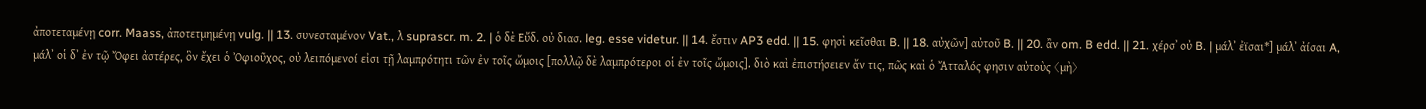ἀποτεταμένῃ corr. Maass, ἀποτετμημένῃ vulg. || 13. συνεσταμένον Vat., λ suprascr. m. 2. | ὁ δὲ Εὔδ. οὐ διασ. leg. esse videtur. || 14. ἔστιν AP3 edd. || 15. φησὶ κεῖσθαι B. || 18. αὐχῶν] αὐτοῦ B. || 20. ἂν om. B edd. || 21. χέρσ᾿ οὐ B. | μάλʼ ἐϊσαι*] μάλʼ ἀίσαι A, μάλʼ οἱ δʼ ἐν τῷ Ὄφει ἀστέρες, ὃν ἔχει ὁ Ὀφιοῦχος, οὐ λειπόμενοί εἰσι τῇ λαμπρότητι τῶν ἐν τοῖς ὤμοις [πολλῷ δὲ λαμπρότεροι οἱ ἐν τοῖς ὤμοις]. διὸ καὶ ἐπιστήσειεν ἄν τις, πῶς καὶ ὁ Ἄτταλός φησιν αὐτοὺς 〈μὴ〉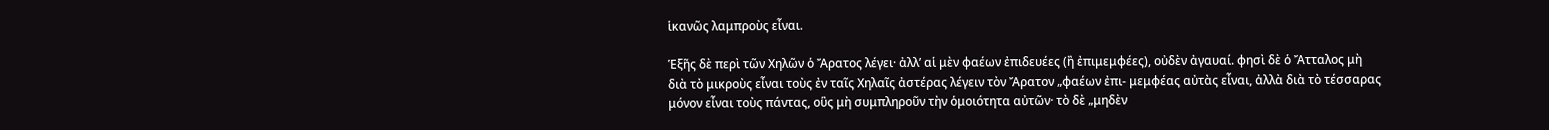ἱκανῶς λαμπροὺς εἶναι.

Ἑξῆς δὲ περὶ τῶν Χηλῶν ὁ Ἄρατος λέγει· ἀλλʼ αἱ μὲν φαέων ἐπιδευέες (ἢ ἐπιμεμφέες), οὐδὲν ἀγαυαί. φησὶ δὲ ὁ Ἄτταλος μὴ διὰ τὸ μικροὺς εἶναι τοὺς ἐν ταῖς Χηλαῖς ἀστέρας λέγειν τὸν Ἄρατον „φαέων ἐπι- μεμφέας αὐτὰς εἶναι, ἀλλὰ διὰ τὸ τέσσαρας μόνον εἶναι τοὺς πάντας, οὓς μὴ συμπληροῦν τὴν ὁμοιότητα αὐτῶν· τὸ δὲ „μηδὲν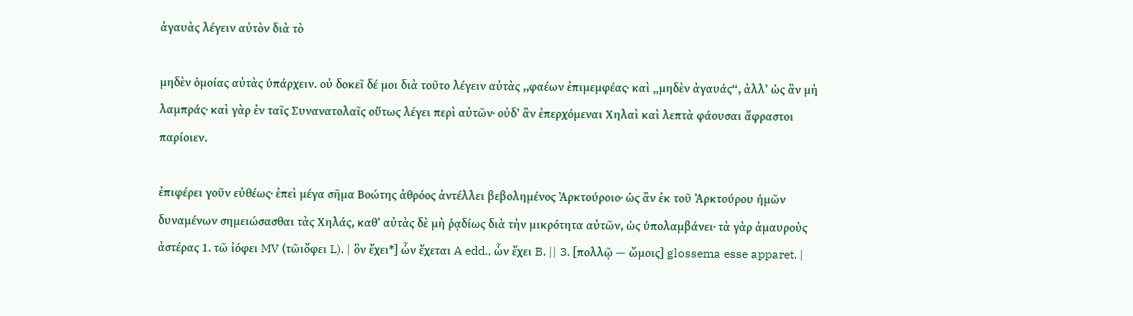ἀγαυὰς λέγειν αὐτὸν διὰ τὸ

μηδὲν ὁμοίας αὐτὰς ὑπάρχειν. οὐ δοκεῖ δέ μοι διὰ τοῦτο λέγειν αὐτὰς ,,φαέων ἐπιμεμφέας· καὶ „μηδὲν ἀγαυάς“, ἀλλʼ ὡς ἂν μὴ λαμπράς· καὶ γὰρ ἐν ταῖς Συνανατολαῖς οὕτως λέγει περὶ αὐτῶν· οὐδʼ ἂν ἐπερχόμεναι Χηλαὶ καὶ λεπτὰ φάουσαι ἄφραστοι παρίοιεν.

ἐπιφέρει γοῦν εὐθέως· ἐπεὶ μέγα σῆμα Βοώτης ἀθρόος ἀντέλλει βεβολημένος Ἀρκτούροιο· ὡς ἂν ἐκ τοῦ Ἀρκτούρου ἡμῶν δυναμένων σημειώσασθαι τὰς Χηλάς, καθʼ αὐτὰς δὲ μὴ ῥᾳδίως διὰ τὴν μικρότητα αὐτῶν, ὡς ὑπολαμβάνει· τὰ γὰρ ἀμαυροὺς ἀστέρας 1. τῶ ἰόφει MV (τῶιὄφει L). | ὃν ἔχει*] ὧν ἔχεται A edd., ὧν ἔχει B. || 3. [πολλῷ — ὤμοις] glossema esse apparet. |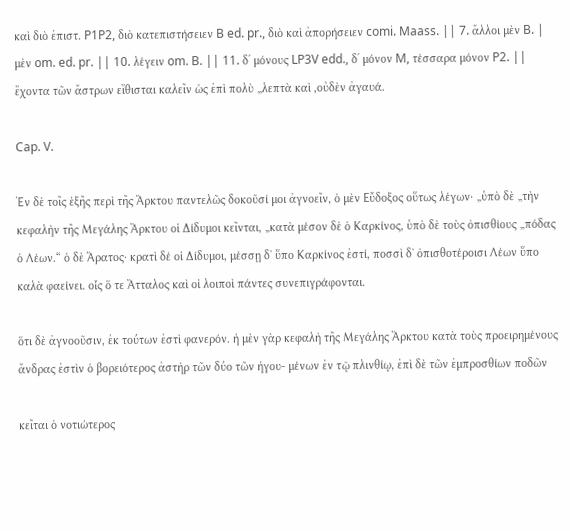καὶ διὸ ἐπιστ. P1P2, διὸ κατεπιστήσειεν B ed. pr., διὸ καὶ ἀπορήσειεν comi. Maass. || 7. ἄλλοι μὲν B. | μὲν om. ed. pr. || 10. λέγειν om. B. || 11. δʹ μόνους LP3V edd., δʹ μόνον M, τέσσαρα μόνον P2. || ἔχοντα τῶν ἄστρων εἴθισται καλεῖν ὡς ἐπὶ πολὺ „λεπτὰ καὶ ,οὐδὲν ἀγαυά.

Cap. V.

Ἐν δὲ τοῖς ἑξῆς περὶ τῆς Ἄρκτου παντελῶς δοκοῦσί μοι ἀγνοεῖν, ὁ μὲν Eὔδοξος οὕτως λέγων· „ὑπὸ δὲ „τὴν κεφαλὴν τῆς Μεγάλης Ἄρκτου οἱ Δίδυμοι κεῖνται, „κατὰ μέσον δὲ ὁ Καρκίνος, ὑπὸ δὲ τοὺς ὀπισθίους „πόδας ὁ Λέων.“ ὁ δὲ Ἄρατος· κρατὶ δέ οἱ Δίδυμοι, μέσσῃ δʼ ὕπο Καρκίνος ἐστί, ποσσὶ δʼ ὀπισθοτέροισι Λέων ὕπο καλὰ φαείνει. οἷς ὅ τε Ἄτταλος καὶ οἱ λοιποὶ πάντες συνεπιγράφονται.

ὅτι δὲ ἀγνοοῦσιν, ἐκ τούτων ἐστὶ φανερόν. ἡ μὲν γὰρ κεφαλὴ τῆς Μεγάλης Ἄρκτου κατὰ τοὺς προειρημένους ἄνδρας ἐστὶν ὁ βορειότερος ἀστὴρ τῶν δύο τῶν ἡγου- μένων ἐν τῷ πλινθίῳ, ἐπὶ δὲ τῶν ἐμπροσθίων ποδῶν

κεῖται ὁ νοτιώτερος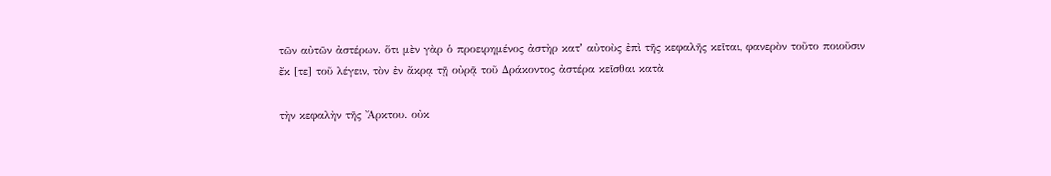τῶν αὐτῶν ἀστέρων. ὅτι μὲν γὰρ ὁ προειρημένος ἀστὴρ κατʼ αὐτοὺς ἐπὶ τῆς κεφαλῆς κεῖται, φανερὸν τοῦτο ποιοῦσιν ἔκ [τε] τοῦ λέγειν, τὸν ἐν ἄκρᾳ τῇ οὐρᾷ τοῦ Δράκοντος ἀστέρα κεῖσθαι κατὰ

τὴν κεφαλὴν τῆς Ἄρκτου. οὐκ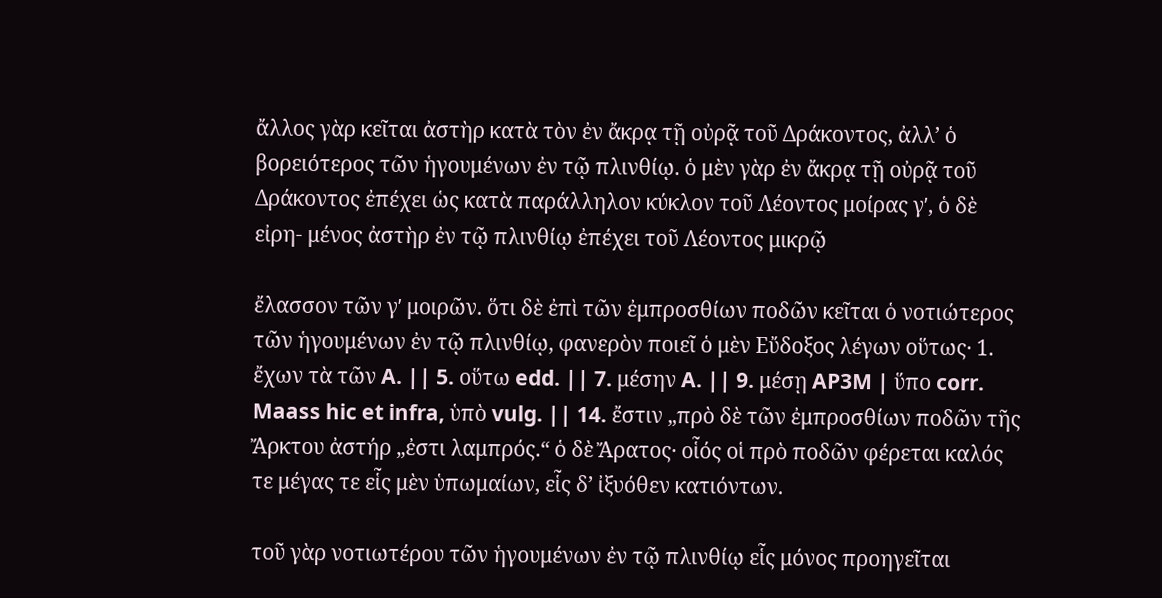ἄλλος γὰρ κεῖται ἀστὴρ κατὰ τὸν ἐν ἄκρᾳ τῇ οὐρᾷ τοῦ Δράκοντος, ἀλλʼ ὁ βορειότερος τῶν ἡγουμένων ἐν τῷ πλινθίῳ. ὁ μὲν γὰρ ἐν ἄκρᾳ τῇ οὐρᾷ τοῦ Δράκοντος ἐπέχει ὡς κατὰ παράλληλον κύκλον τοῦ Λέοντος μοίρας γʹ, ὁ δὲ εἰρη- μένος ἀστὴρ ἐν τῷ πλινθίῳ ἐπέχει τοῦ Λέοντος μικρῷ

ἔλασσον τῶν γʹ μοιρῶν. ὅτι δὲ ἐπὶ τῶν ἐμπροσθίων ποδῶν κεῖται ὁ νοτιώτερος τῶν ἡγουμένων ἐν τῷ πλινθίῳ, φανερὸν ποιεῖ ὁ μὲν Εὔδοξος λέγων οὕτως· 1. ἔχων τὰ τῶν A. || 5. οὕτω edd. || 7. μέσην A. || 9. μέσῃ AP3M | ὕπο corr. Maass hic et infra, ὑπὸ vulg. || 14. ἔστιν „πρὸ δὲ τῶν ἐμπροσθίων ποδῶν τῆς Ἄρκτου ἀστήρ „ἐστι λαμπρός.“ ὁ δὲ Ἄρατος· οἷός οἱ πρὸ ποδῶν φέρεται καλός τε μέγας τε εἷς μὲν ὑπωμαίων, εἷς δʼ ἰξυόθεν κατιόντων.

τοῦ γὰρ νοτιωτέρου τῶν ἡγουμένων ἐν τῷ πλινθίῳ εἷς μόνος προηγεῖται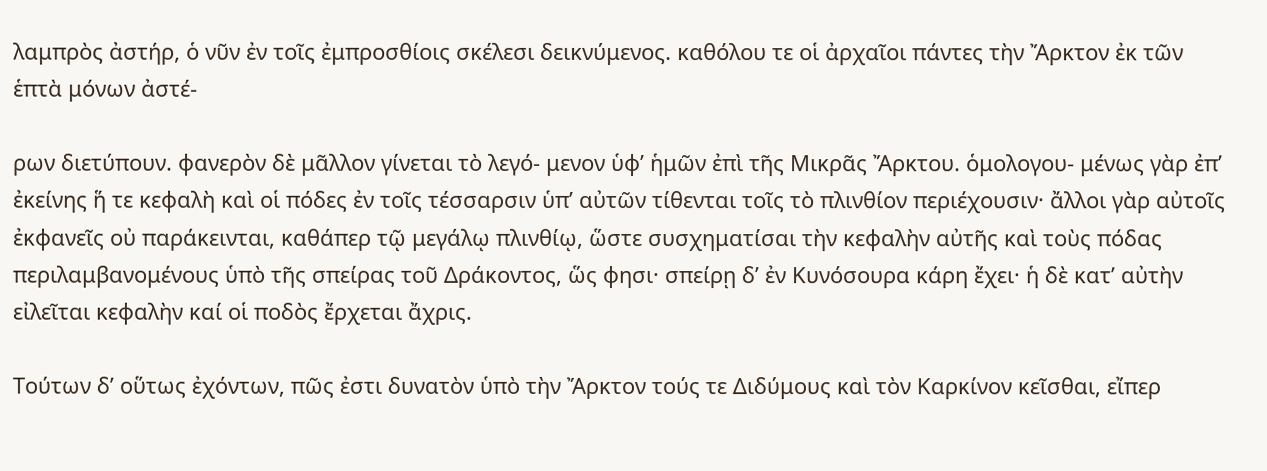λαμπρὸς ἀστήρ, ὁ νῦν ἐν τοῖς ἐμπροσθίοις σκέλεσι δεικνύμενος. καθόλου τε οἱ ἀρχαῖοι πάντες τὴν Ἄρκτον ἐκ τῶν ἑπτὰ μόνων ἀστέ-

ρων διετύπουν. φανερὸν δὲ μᾶλλον γίνεται τὸ λεγό- μενον ὑφʼ ἡμῶν ἐπὶ τῆς Μικρᾶς Ἄρκτου. ὁμολογου- μένως γὰρ ἐπʼ ἐκείνης ἥ τε κεφαλὴ καὶ οἱ πόδες ἐν τοῖς τέσσαρσιν ὑπʼ αὐτῶν τίθενται τοῖς τὸ πλινθίον περιέχουσιν· ἄλλοι γὰρ αὐτοῖς ἐκφανεῖς οὐ παράκεινται, καθάπερ τῷ μεγάλῳ πλινθίῳ, ὥστε συσχηματίσαι τὴν κεφαλὴν αὐτῆς καὶ τοὺς πόδας περιλαμβανομένους ὑπὸ τῆς σπείρας τοῦ Δράκοντος, ὥς φησι· σπείρῃ δʼ ἐν Κυνόσουρα κάρη ἔχει· ἡ δὲ κατʼ αὐτὴν εἰλεῖται κεφαλὴν καί οἱ ποδὸς ἔρχεται ἄχρις.

Τούτων δʼ οὕτως ἐχόντων, πῶς ἐστι δυνατὸν ὑπὸ τὴν Ἄρκτον τούς τε Διδύμους καὶ τὸν Καρκίνον κεῖσθαι, εἴπερ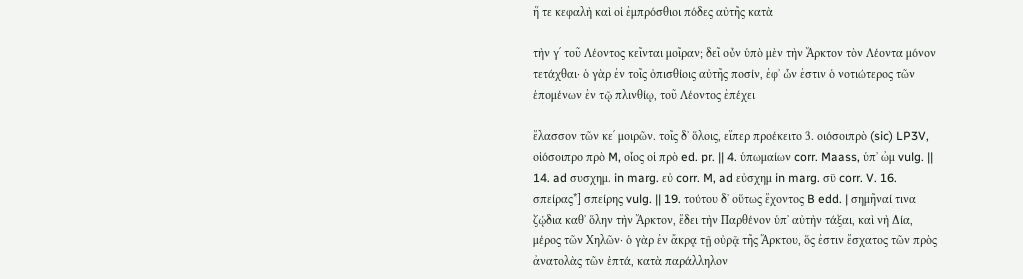ἥ τε κεφαλὴ καὶ οἱ ἐμπρόσθιοι πόδες αὐτῆς κατὰ

τὴν γʹ τοῦ Λέοντος κεῖνται μοῖραν; δεῖ οὖν ὑπὸ μὲν τὴν Ἄρκτον τὸν Λέοντα μόνον τετάχθαι· ὁ γὰρ ἐν τοῖς ὀπισθίοις αὐτῆς ποσίν, ἐφʼ ὧν ἐστιν ὁ νοτιώτερος τῶν ἑπομένων ἐν τῷ πλινθίῳ, τοῦ Λέοντος ἐπέχει

ἔλασσον τῶν κεʹ μοιρῶν. τοῖς δʼ ὅλοις, εἴπερ προέκειτο 3. οιόσοιπρὸ (sic) LP3V, οἱόσοιπρο πρὸ M, οἷος οἱ πρὸ ed. pr. || 4. ὑπωμαίων corr. Maass, ὑπʼ ὠμ vulg. || 14. ad συσχημ. in marg. εὐ corr. M, ad εὐσχημ in marg. σϋ corr. V. 16. σπείρας*] σπείρης vulg. || 19. τούτου δʼ οὕτως ἔχοντος B edd. | σημῆναί τινα ζῴδια καθʼ ὅλην τὴν Ἄρκτον, ἔδει τὴν Παρθένον ὑπʼ αὐτὴν τάξαι, καὶ νὴ Δία, μέρος τῶν Χηλῶν· ὁ γὰρ ἐν ἄκρᾳ τῇ οὐρᾷ τῆς Ἄρκτου, ὅς ἐστιν ἔσχατος τῶν πρὸς ἀνατολὰς τῶν ἑπτά, κατὰ παράλληλον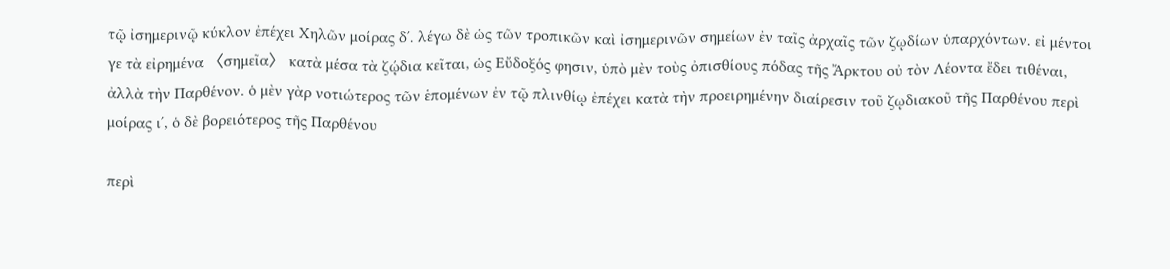τῷ ἰσημερινῷ κύκλον ἐπέχει Χηλῶν μοίρας δʹ. λέγω δὲ ὡς τῶν τροπικῶν καὶ ἰσημερινῶν σημείων ἐν ταῖς ἀρχαῖς τῶν ζῳδίων ὑπαρχόντων. εἰ μέντοι γε τὰ εἰρημένα 〈σημεῖα〉 κατὰ μέσα τὰ ζῴδια κεῖται, ὡς Εὔδοξός φησιν, ὑπὸ μὲν τοὺς ὀπισθίους πόδας τῆς Ἄρκτου οὐ τὸν Λέοντα ἔδει τιθέναι, ἀλλὰ τὴν Παρθένον. ὁ μὲν γὰρ νοτιώτερος τῶν ἑπομένων ἐν τῷ πλινθίῳ ἐπέχει κατὰ τὴν προειρημένην διαίρεσιν τοῦ ζῳδιακοῦ τῆς Παρθένου περὶ μοίρας ιʹ, ὁ δὲ βορειότερος τῆς Παρθένου

περὶ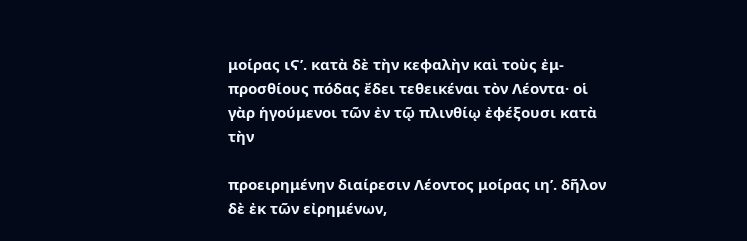μοίρας ιϚʹ. κατὰ δὲ τὴν κεφαλὴν καὶ τοὺς ἐμ- προσθίους πόδας ἔδει τεθεικέναι τὸν Λέοντα· οἱ γὰρ ἡγούμενοι τῶν ἐν τῷ πλινθίῳ ἐφέξουσι κατὰ τὴν

προειρημένην διαίρεσιν Λέοντος μοίρας ιηʹ. δῆλον δὲ ἐκ τῶν εἰρημένων,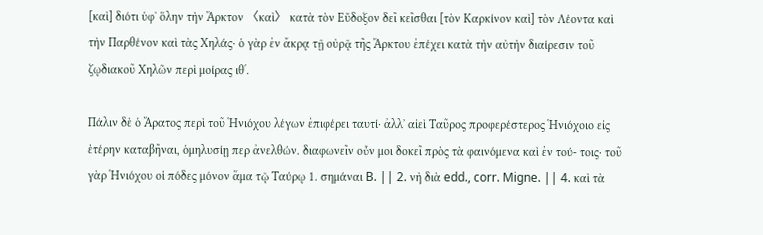[καὶ] διότι ὑφʼ ὅλην τὴν Ἄρκτον 〈καὶ〉 κατὰ τὸν Εὔδοξον δεῖ κεῖσθαι [τὸν Καρκίνον καὶ] τὸν Λέοντα καὶ τὴν Παρθένον καὶ τὰς Χηλάς· ὁ γὰρ ἐν ἄκρᾳ τῇ οὐρᾷ τῆς Ἄρκτου ἐπέχει κατὰ τὴν αὐτὴν διαίρεσιν τοῦ ζῳδιακοῦ Χηλῶν περὶ μοίρας ιθʹ.

Πάλιν δὲ ὁ Ἄρατος περὶ τοῦ Ἡνιόχου λέγων ἐπιφέρει ταυτί· ἀλλʼ αἰεὶ Ταῦρος προφερέστερος Ἡνιόχοιο εἰς ἑτέρην καταβῆναι, ὁμηλυσίῃ περ ἀνελθών. διαφωνεῖν οὖν μοι δοκεῖ πρὸς τὰ φαινόμενα καὶ ἐν τού- τοις· τοῦ γὰρ Ἡνιόχου οἱ πόδες μόνον ἅμα τῷ Ταύρῳ 1. σημάναι B. || 2. νὴ διὰ edd., corr. Migne. || 4. καὶ τὰ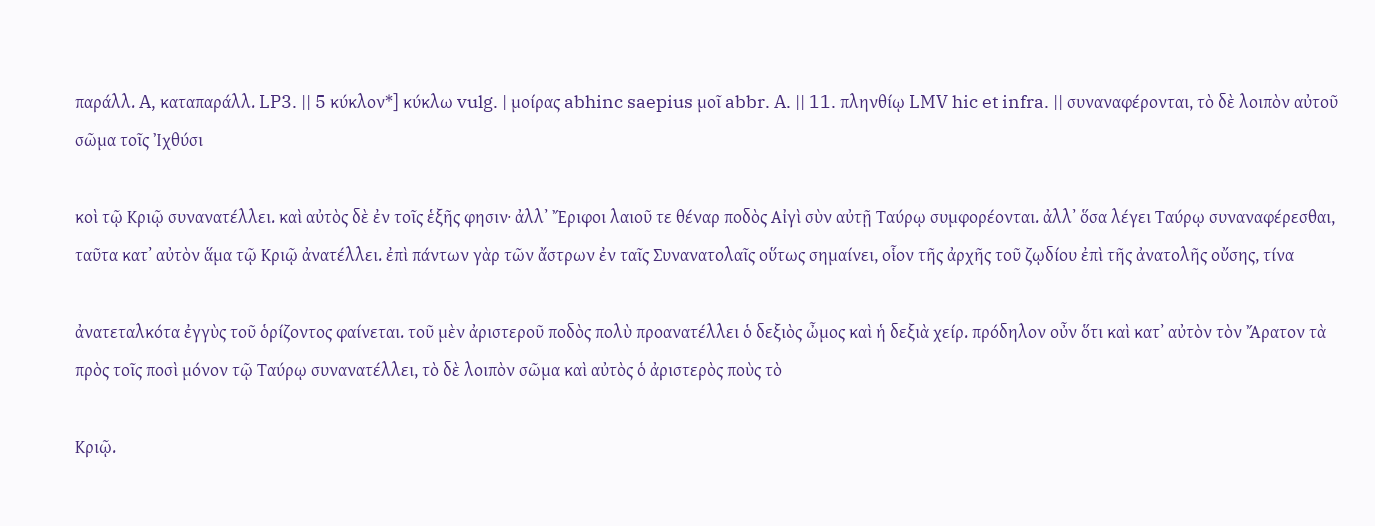παράλλ. A, καταπαράλλ. LP3. || 5 κύκλον*] κύκλω vulg. | μοίρας abhinc saepius μοῖ abbr. A. || 11. πληνθίῳ LMV hic et infra. || συναναφέρονται, τὸ δὲ λοιπὸν αὐτοῦ σῶμα τοῖς Ἰχθύσι

κοὶ τῷ Κριῷ συνανατέλλει. καὶ αὐτὸς δὲ ἐν τοῖς ἑξῆς φησιν· ἀλλʼ Ἔριφοι λαιοῦ τε θέναρ ποδὸς Αἰγὶ σὺν αὐτῇ Ταύρῳ συμφορέονται. ἀλλʼ ὅσα λέγει Ταύρῳ συναναφέρεσθαι, ταῦτα κατʼ αὐτὸν ἅμα τῷ Κριῷ ἀνατέλλει. ἐπὶ πάντων γὰρ τῶν ἄστρων ἐν ταῖς Συνανατολαῖς οὕτως σημαίνει, οἷον τῆς ἀρχῆς τοῦ ζῳδίου ἐπὶ τῆς ἀνατολῆς οὔσης, τίνα

ἀνατεταλκότα ἐγγὺς τοῦ ὁρίζοντος φαίνεται. τοῦ μὲν ἀριστεροῦ ποδὸς πολὺ προανατέλλει ὁ δεξιὸς ὦμος καὶ ἡ δεξιὰ χείρ. πρόδηλον οὖν ὅτι καὶ κατʼ αὐτὸν τὸν Ἄρατον τὰ πρὸς τοῖς ποσὶ μόνον τῷ Ταύρῳ συνανατέλλει, τὸ δὲ λοιπὸν σῶμα καὶ αὐτὸς ὁ ἀριστερὸς ποὺς τὸ

Κριῷ.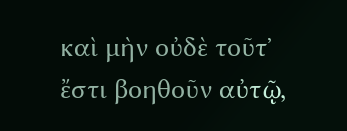καὶ μὴν οὐδὲ τοῦτʼ ἔστι βοηθοῦν αὐτῷ,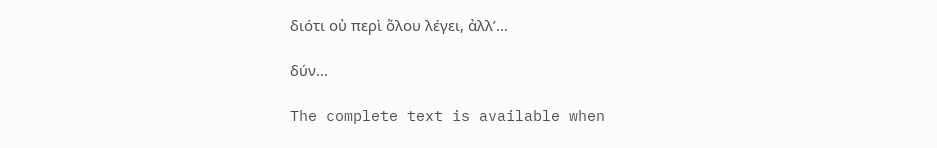διότι οὐ περὶ ὅλου λέγει, ἀλλʼ…

δύν…

The complete text is available when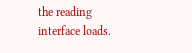the reading interface loads.